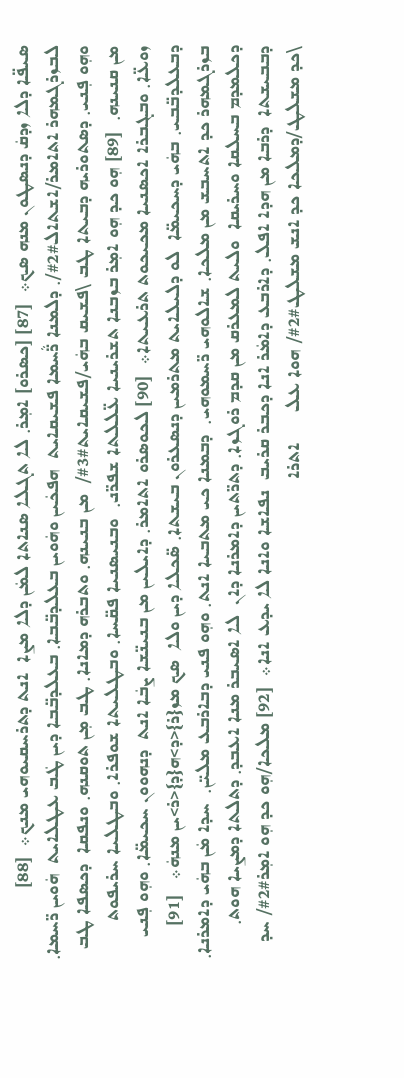ܣܝܦ̈ܐ ܕܠܐ ܙܕܩܿ ܕܢܣܛܘܢ ܡܢܗ ܣܟ܀  ‍[87] [ܟܣܪܘ‍] ܐܡܼܪ܂ ܠܐ ܬܓܠܐ ܣܢܐܬܐ ܠܡܿܢ ܕܠܐ ܡܨܐ  ܐܢܬ ܕܬܪܚܩܝܘܗܝ ܡܢܟ܀  ‍[88] ܠܒܙܪܓܡܗܪ ܐܬܐܡܪ/ܐܫܬܐܠ#2#/܂ ܕܠܡܢܐ ܪ̈ܵܚܡܐ ܦܫܝܩܐܝܬ  ܗܦܟܿܝܢ ܘܗܿܘܝܢ ܒܥܠܕܒ̈ܒܐ܂ ܒܥܠܕܒ̈ܒܐ ܕܝܢ ܛܿܒ ܥܛܠܐܝܬ  ܗܿܘܝܢ ܪ̈ܚܡܐ܂ ܘܗܼܘ ܦܼܢܝ܂ ܕܣܬܘܪܝܗ ܕܒܝܬܐ ܛܒ \ܦܫܝܩ ܒܗܿܝ/ܦܫܝܩܐܝܬ#3#/  ܡܢ ܒܢܝܢܗ܂ ܘܬܒܪܗ ܕܡܐܢܐ܂ ܛܒ ܡܼܢ ܬܘܩܢܗ܂ ܘܢܦܩܐ  ܕܟܣܦܐ ܛܒ ܡܢ ܩܢܝܢܗ܂  ‍[89] ܗܼܘ ܟܕ ܗܼܘ ܐܡܼܪ ܒܙܒܢܐ ܬܫܪܝܢܝܐ ܥ̈ܠܠܬܐ ܫܦܪ̈ܢ܂  ܘܒܢܝܣܢܝܐ ܦܩ̈ܚܐ܂ ܘܒܛܠܝܬܐ ܫܘܦܪܐ܂ ܘܒܛܠܝܐ ܚܪܝܦܘܬ  ܙܘܥ̈ܐ܂ ܘܒܓܒܪܐ ܐܟܣܢܝܐ ܡܟܝܟܘܬ ܬܪܥܝܬܐ܀  ‍[90] ܠܟܘܣܪܘ ܐܬܐܡܪ܂ ܕܐܝܠܝܢ ܡܢ ܒܢܝܢ̈ܫܐ ܨܒܿܐ ܐܢܬ  ܕܢܗܘܘܢ ܚܟܝܡ̈ܐ܂ ܘܗܼܘ ܦܼܢܝ ܕܒܥܠܕܒ̈ܒܝ܂ ܒܗܿܝ ܕܚܟܝܡ̈ܐ  ܠܘ ܕܠܝܠܐܝܬ ܡܬܪܡܝܢ ܕܢܣܥܪܘܢ ܒܝܫܬܐ܂ ܣ̈ܟܠܐ ܕܝܢ ܘܠܐ  ܣܟ ܡܙ‍{ܪ‍}<ܕ‍>ܗ‍{ܕ‍}<ܪ‍>ܝܢ ܡܢܗܿ܀   ‍[91] ܒܙܪܓܡܗܪ ܟܕ ܐܬܚܒܫ ܡܢ ܡܠܟܐ܂ ܫܐܠܘܗܝ ܪ̈ܚܡܘܗܝ܂  ܕܒܡܢܐ ܟܝ ܡܬܒܝܐ ܐܢܬ܂ ܘܗܼܘ ܦܢܝ ܕܒܐܪܒܥ ܡܠܝ̈ܢ܂  ܚܕܐ ܡܿܢ ܒܗܿܝ ܕܐܡܪܢܐ܂ ܕܟܠܡܕܡ ܒܚܠܩܐ ܘܚܪܝܩܐ  ܘܠܝܬ ܠܡܥܪܩ ܡܢ ܩܕܡ ܪܘܓܙܐ܂ ܕܬܪ̈ܬܝܢ ܕܐܡܪܢܐ ܕܐܢ  ܠܐ ܐܣܝܒܪ ܡܢܐ ܐܥܒܕ܂ ܕܬܠܬܐ ܕܡܨܝܐ ܗܘܬ܂ ܕܒܒܝܫܬܐ  ܕܪܒܐ ܡܢ ܗܕܐ ܐܦܠ܂ ܕܐܪܒܥ ܕܐܡܿܪ ܐܢܐ ܕܟܒܪ ܩܪܝܒ  ܢܦܐܫܐ ܘܐܢܐ ܠܐ ܝܕܥ ܐܢܐ܀  ‍[92] ܡܠܟܐ/ܗܼܘ ܟܕ ܗܼܘ ܐܡܼܪ#2#/ ܚܕ \ܟܕ ܡܫܠܛ/ܕܡܠܟܐ ܟܕ ܐܢܫ ܡܫܠܛ#2#/ ܗܘܐ ܥܠ      ܐܬܪܐ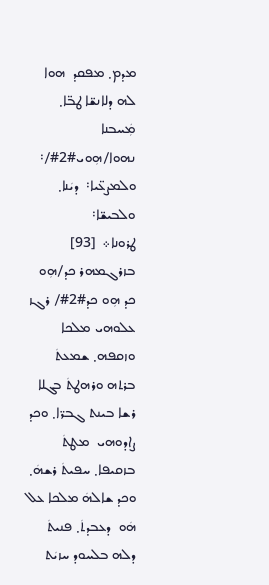ܡܕܡ܂ ܡܦܩܕ  ܗܘܐ ܠܗ ܕܠܐܢܫ̈ܐ ܛܒ̈ܐ܂ ܡܲܚܒܢܐ ܢܗܘܐ/ܗܼܘܝ#2#/܃ ܘܠܡܨܥ̈ܝܐ܃  ܕܝܿܢܐ܂ ܘܠܒܝܫ̈ܐ܃ ܛܪܘܢܐ܀  ‍[93] ܒܙܪܓܡܗܪ ܟܕ/ܗܼܘ ܟܕ ܗܼܘ ܟܕ#2#/ ܪܓܙ ܥܠܘܗܝ ܡܠܟܐ ܘܙܩܦܗ܂ ܫܡܥܬܿ  ܒܪܬܗ ܘܪܗܛܬܿ ܒܓܠܐ ܪܫܐ ܒܝܢܬ ܓܒܪ̈ܐ܂ ܘܟܕ ܨܐܕܘܗܝ  ܡܛܬܿ ܒܙܩܝܦܐ܂ ܚܦܝܬܿ ܪܫܗܿ܂ ܘܟܕ ܫܐܠܗܿ ܡܠܟܐ ܥܠ ܗܿܘ  ܕܥܒܕܬܿ܂ ܦܢܝܬܿ ܕܠܗ ܒܠܚܘܕ ܚܙܝܿܬ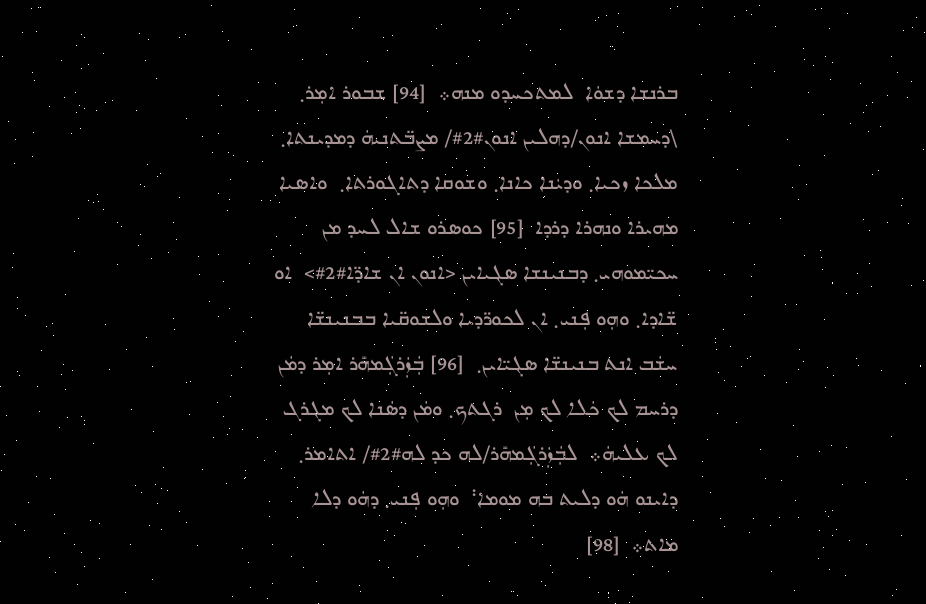ܒܪܢܫܐ ܕܫܘܿܐ  ܠܡܬܟܚܕܘ ܡܢܗ܀  ‍[94] ܫܒܘܪ ܐܡܼܪ܂ \ܕܚܡܫܐ ܐܢܘܢ/ܕܗܠܝܢ ܐܢܘܢ#2#/ ܡܨܒ̈ܬܢܝܗܿ ܕܡܕܝܢܬܐ܂  ܡܠܟܐ ܙܟܝܐ܂ ܘܕܝܿܢܐ ܟܐܢܐ܂ ܘܫܘܩܐ ܕܬܐܓܘܪܬܐ܂  ܘܐܣܝܐ  ܡܗܝܪܐ ܘܢܗܪܐ ܕܪܕܐ  ‍[95] ܟܘܣܪܘ ܫܐܠ ܠܚܕ ܡܢ ܚܟܝ̈ܡܘܗܝ܂ ܕܒܢܝܢܫܐ ܣܓܝܐܝܢ ‍<ܐܢܘܢ ܐܢ ܫܐܕ̈ܐ#2#>  ܐܘ ܫ̈ܐܕܐ܂ ܘܗܼܘ ܦܼܢܝ܂ ܐܢ ܠܟܘܪ̈ܕܝܐ ܘܠܫܘܩ̈ܝܐ ܒܒܢܝܢܫ̈ܐ  ܚܫܿܒ ܐܢܬ ܒܢܝܢܫ̈ܐ ܣܓܝ̈ܐܝܢ܂  ‍[96] ܒܲܙܲܪܓܲܡܗܺܪ ܐܡܼܪ ܕܡܿܢ ܕܪܚܡ ܠܟ ܟܿܠܐ ܠܟ ܡܼܢ  ܪܓܬܟ܂ ܘܡܿܢ ܕܣܿܢܐ ܠܟ ܡܓܪܓ ܠܟ ܥܠܝܗܿ܀  ܠܒܲܙܲܪܓܲܡܗܺܪ/ܠܗ ܟܕ ܠܗ#2#/ ܐܬܐܡܪ܂ ܕܐܝܢܘ ܗܿܘ ܕܠܝܬ ܒܗ ܡܘܡܐ܃  ܘܗܼܘ ܦܼܢܝ܂ ܕܗܿܘ ܕܠܐ ܡܐܬ܀  ‍[98]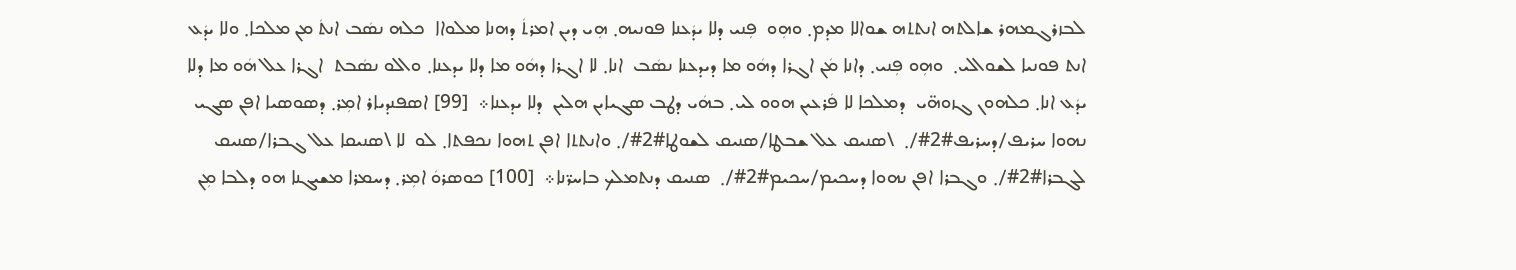ܠܒܙܪܓܡܗܪ ܫܐܠܬܗ ܐܢܬܬܗ ܫܘܐܠܐ ܡܕܡ܂ ܘܗܼܘ  ܦܼܢܝ ܕܠܐ ܝܕܿܥܢܐ ܦܘܢܝܗ܂ ܗܼܝ ܕܝܢ ܐܡܪܬܿ ܕܗܢܐ ܡܠܘܐܐ  ܟܠܗ ܢܣܿܒ ܐܢܬܿ ܡܢ ܡܠܟܐ܂ ܘܠܐ ܝܕܿܥ ܐܢܬ ܦܘܢܝܐ ܠܫܘܐܠܝ܂  ܘܗܼܘ ܦܼܢܝ܂ ܕܐܢܐ ܡܿܢ ܐܓܪܐ ܕܗܿܘ ܡܐ ܕܝܕܥܢܐ ܢܣܿܒ  ܐܢܐ܂ ܠܐ ܐܓܪܐ ܕܗܿܘ ܡܐ ܕܠܐ ܝܕܥܢܐ܂ ܘܐܠܘ ܢܣܿܒܬ  ܐܓܪܐ ܥܠ ܗܿܘ ܡܐ ܕܠܐ ܝܕܿܥ ܐܢܐ܂ ܟܠܗܘܢ ܓܙܘܗ̈ܝ  ܕܡܠܟܐ ܠܐ ܦܿܪܥܝܢ ܗܘܘ ܠܝ܂ ܒܗܿܝ ܕܛܒ ܣܓܝܐܝܢ ܗܠܝܢ  ܕܠܐ ܝܕܥܢܐ܀  ‍[99] ܐܣܦܢܕܝܐܪ ܐܡܼܪ܂ ܕܣܘܣܝܐ ܐܦܢ ܣܓܝ ܢܗܘܐ ܚܪܝܦ/ܕܚܪܝܦ#2#/܂  \ܣܢܝܩ ܥܠ ܫܒܛܐ/ܣܢܝܩ ܠܫܘܛܐ#2#/܂ ܘܐܢܬܬܐ ܐܦܢ ܬܗܘܐ ܢܟܦܬܐ܂ ܠܘ  ܠܐ \ܣܢܝܩܐ ܥܠ ܓܒܪܐ/ܣܢܝܩ ܠܓܒܪܐ#2#/܂ ܘܓܒܪܐ ܐܦܢ ܢܗܘܐ ܕܚܟܝܡ/ܚܟܝܡ#2#/܂  ܣܢܝܩ ܕܢܬܡܠܟ ܒܐܚܪ̈ܢܐ܀  ‍[100] ܟܘܣܪܘܿ ܐܡܼܪ܂ ܕܚܡܪܐ ܡܫܝܓܢܐ ܗܘ ܕܠܒܐ ܡܼܢ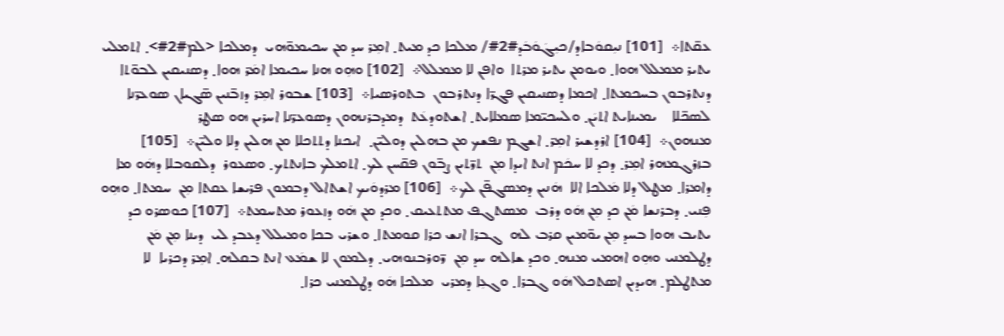ܥܩ̈ܬܐ܀  ‍[101] ܢܝܼܩܘܿܒܐܕ/ܟܝܼܓܿܘܿܒܿܕ#2#/ ܡܠܟܐ ܟܕ ܡܝܬ܂ ܐܡܼܪ ܚܕ ܡܢ ܚܟܝܡܘ̈ܗܝ  ܕܡܠܟܐ ‍<ܠܡ#2#>܂ ܐܬܡܠܝ ܝܬܝܪ ܡܡܠܠ ܗܘܐ܂ ܘܝܘܡܢ ܝܬܝܪ ܡܪܬܐ  ܘܐܦܢ ܠܐ ܡܡܠܠ܀  ‍[102] ܘܗܼܘ ܗܢܐ ܚܟܝܡܐ ܐܡܿܪ ܗܘܐ܂ ܕܣܢܝܩܝܢ ܠܒܘ̈ܬܐ  ܕܢܬܪܒܘܢ ܒܚܟܡܬܐ܂ ܐܟܡܐ ܕܣܢܝܩܝܢ ܦܓܪ̈ܐ ܕܢܬܪܒܘܢ  ܒܬܘܪܣܝܐ܀  ‍[103] ܫܒܘܪ ܐܡܼܪ ܕܙܒ̈ܢܝܢ ܣ̈ܓܝܐܢ ܣܘܥܪ̈ܢܐ ܠܣܟ̈ܠܐ    ܝܡܝܢܐܝܬ ܐܬܝܿܢ܂ ܘܠܚܟܝ̈ܡܐ ܣܡܠܐܝܬ܂ ܐܫܬܘܕܥܿܬ  ܕܡܕܒܪܢܗܘܢ ܕܣܘܥܪ̈ܢܐ ܐܚܪܝܢ ܗܘ ܣܛܪ ܡܢܗܘܢ܀  ‍[104] ܐܪܕܫܝܪ ܐܡܼܪ܂ ܐܫܓܡ ܢܦܫܟ ܡܢ ܒܗܠܝܢ ܕܘܠܝ̈ܢ܂  ܐܝܟܢܐ ܕܬܬܟܠܐ ܡܢ ܗܠܝܢ ܕܠܐ ܘܠܝ̈ܢ܀  ‍[105] ܒܙܪܓܡܗܪ ܐܡܼܪ܂ ܕܟܕ ܠܐ ܚܟܿܡ ܐܢܬ ܐܝܕܐ ܡܼܢ  ܬܪ̈ܬܝܢ ܨܒ̈ܘܢ ܦܩ̈ܚܢ ܠܟ܂ ܐܬܡܠܟ ܒܐܢܬܬܟ܂ ܘܣܥܘܪ  ܕܠܩܘܒܠܐ ܕܗܿܘ ܡܐ ܕܐܡܪܐ܂ ܡܛܠ ܕܠܐ ܡܿܠܟܐ ܐܠܐ  ܗܿܢܝܢ ܕܡܣܓܦ̈ܢ ܠܟ܀  ‍[106] ܡܪܕܘܿܝܟ ܐܫܬܐܠ ܕܒܡܘܢ ܦܪܝܫܐ ܥܩܬܐ ܡܼܢ  ܚܡܬܐ܂ ܘܗܼܘ ܦܼܢܝ܂ ܕܒܪܢܫܐ ܡܿܢ ܟܕ ܡܼܢ ܗܿܘ ܕܪܒ  ܡܣܬܓܦ ܡܬܬܥܝܩ܂ ܘܟܕ ܡܢ ܗܿܘ ܕܙܥܘܪ ܡܬܚܡܬ܀  ‍[107] ܟܘܣܪܘ ܟܕ ܝܬܝܒ ܗܘܐ ܒܚܕ ܡܼܢ ܝܘ̈ܡܝܢ ܩܪܒ ܠܗ  ܓܒܪܐ ܐܢܫ ܟܪܐ ܩܘܡܬܐ܂ ܘܫܪܝ ܒܟܐ ܘܡܝܠܠ ܕܥܒܕ ܠܝ  ܕܝܢܐ ܡܼܢ ܡܿܢ ܕܛܠܡܢܝ ܘܗܼܘ ܐܗܡܝ ܡܢܗ܂ ܘܟܕ ܫܐܠܗ ܚܕ ܡܼܢ  ܪ̈ܘܪܒܢܘܗܝ܂ ܕܠܡܘܢ ܠܐ ܫܡܿܥ ܐܢܬ ܒܩܠܗ܂ ܐܡܼܪ ܕܟܪܝܐ  ܠܐ ܡܬܛܠܡ܂ ܗܝܕܝܢ ܐܣܬܟܠ ܗܿܘ ܓܒܪܐ܂ ܘܓܥܼܐ ܕܡܪܝ  ܡܠܟܐ ܗܿܘ ܕܛܠܡܢܝ ܟܪܐ܂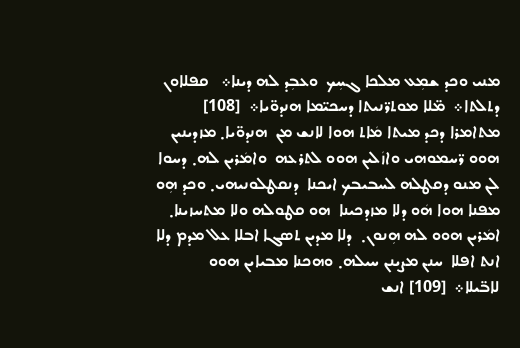ܡܢܝ ܘܟܕ ܫܡܼܥ ܡܠܟܐ ܓܚܼܟ  ܘܥܒܼܕ ܠܗ ܕܝܢܐ܀   ܩܦܠܐܘܢ ܕܬܠܬܐ܀  ܡ̈ܠܐ ܡܘܬܪ̈ܢܝܬܐ ܕܚܟܝ̈ܡܐ ܗܢܕܘ̈ܝܐ܀  ‍[108] ܡܬܐܡܪܐ ܕܟܕ ܡܝܬܐ ܡܿܐܬ ܗܘܐ ܠܐܢܫ ܡܢ  ܗܢܕܘ̈ܝܐ܂ ܡܙܕܝܢܝܢ ܗܘܘ ܪ̈ܚܡܘܗܝ ܘܐܙܿܠܝܢ ܗܘܘ ܠܬܪܥܗ  ܘܐܡܿܪܝܢ ܠܗ܂ ܕܚܘܐ ܠܢ ܡܢܘ ܕܩܛܠܗ ܠܚܒܝܒܟ ܐܝܟܢܐ  ܕܢܩܛܠܘܢܝܗܝ܂ ܘܟܕ ܗܼܘ ܡܦܢܐ ܗܘܐ ܗܿܘ ܕܠܐ ܡܙܕܟܝܢܐ  ܗܘ ܩܛܘܠܗ ܘܠܐ ܡܬܚܙܝܢܐ܂ ܐܡܿܪܝܢ ܗܘܘ ܠܗ ܗܼܢܘܢ܂  ܕܠܐ ܡܕܝܢ ܬܣܓܐ ܐܒܠܐ ܥܠ ܡܕܡ ܕܠܐ ܐܢܬ ܐܦܠܐ  ܚܢܢ ܡܨܝܢܢ ܚܝܠܗ܂ ܘܗܟܢܐ ܡܒܝܐܝܢ ܗܘܘ ܠܐܒ̈ܝܠܐ܀  ‍[109] ܐܢܫ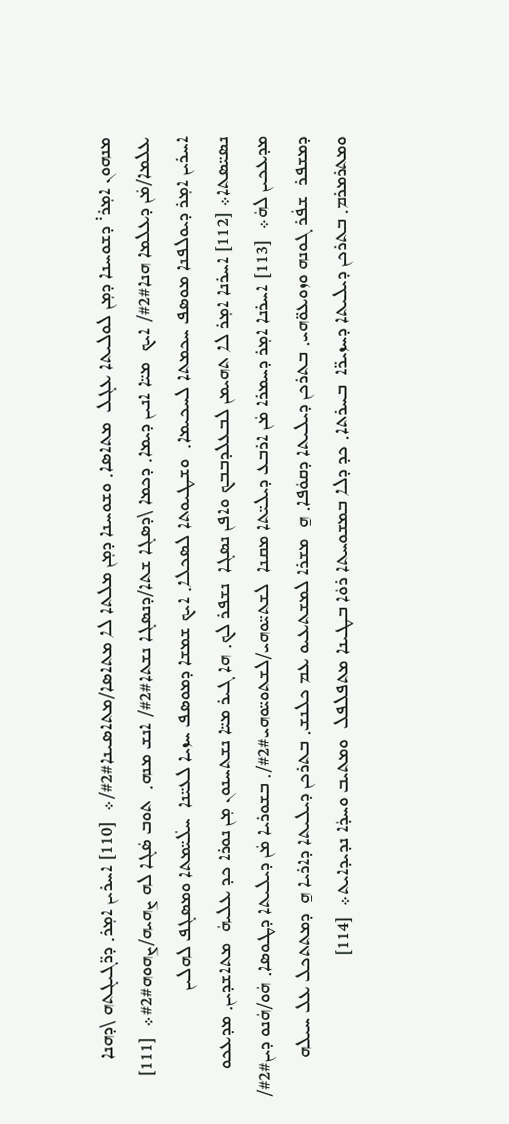ܡܢܗܘܢ ܐܡܼܪ܃ ܕܫܘܚܢܐ ܕܡܼܢ ܠܘܠܝܬܐ ܥܓܠ  ܡܬܐܣܐ܂ ܘܫܘܚܢܐ ܕܡܼܢ ܡܠܬܐ ܠܐ ܡܬܐܣܐ/ܡܬܐܣܝܢܐ#2#/܀  ‍[110] ܐܚܪܝܢ ܐܡܼܪ܂ ܕܪ̈ܓܝܓܬܗ \ܕܗܢܐ ܥܠܡܐ/ܡܿܢ ܕܥܠܡܐ ܗܢܐ#2#/ ܐܝܟ  ܡܝ̈ܐ ܐܢܝܢ ܕܝܡܐ܂ ܕܟܡܐ \ܕܣܓܐ ܫܬܐ/ܕܢܣܓܐ ܢܫܬܐ#2#/ ܐܢܫ ܡܢܗ܂  ܬܘܒ ܣܿܓܐ ܠܗ ܨܗܝܗ/ܨܗܘܗ#2#܀  ‍[111] ܐܚܪܝܢ ܐܡܼܪ ܕܝܘܠܦܢܐ ܡܘܣܦ ܚܟܡܬܐ ܠܚܟܝܡܐ܂  ܘܫܛܝܘܬܐ ܠܣܟܠܐ܂ ܐܝܟ ܫܡܫܐ ܕܡܘܣܦ ܚܙܝܐ ܠܥܝ̈ܢܐ  ܚܠܿܝ̈ܡܬܐ ܘܡܣܓܦ ܠܗܠܝܢ ܢܣܝ̈ܣܬܐ܀ ‍[112] ܐܚܪܢܐ ܐܡܼܪ ܠܐ ܬܗܝܡܢ ܠܒܥܠܕܒܒܟ ܘܐܦܢ ܢܣܓܐ  ܢܫܦܪ ܠܟ܂ ܗܐ ܓܝܪ ܡܝ̈ܐ ܢܫܬܚܢܘܢ ܡܼܢ ܢܘܪܐ ܟܕ ܥܠܝܗܿ  ܡܬܐܫܕܝܢ܂ ܡܕܥܟܘ ܡܕܥܟܝܢ ܠܗܿ܀  ‍[113] ܐܚܪܢܐ ܐܡܼܪ ܕܚܡܪܐ ܡܿܢ ܐܪܒܥ ܕܝܠܝ̈ܬܐ ܡܩܢܐ  ܠܫܬܝ̈ܘܗܝ/ܠܫܬܘܝ̈ܘܗܝ#2#/܂ ܒܫܘܪܝܐ ܡܿܢ ܕܝܠܝܬܐ ܕܛܘܣܐ܂ ܗܿܘ/ܗܿܢܘ ܕܝܢ#2#/ ܕܡܫܦܪ  ܫܦܿܪ ܓܘܢܗ ܘܙܘܥܘ̈ܗܝ܂ ܒܬܪܟܢ ܕܝܠܝܬܐ ܕܩܘܿܦܐ܂ ܗ̱  ܡܫܪܐ ܠܡܫܬܥܝܘ ܥܡ ܟܠܢܫ܂ ܒܬܪܟܢ ܕܝܠܝܬܐ ܕܐܪܝܐ ܗ̱  ܕܡܬܬܟܠ ܥܠ ܚܝܠܗ ܘܡܬܪܡܪܡ܂ ܒܬܪܟܢ ܕܝܠܝܬܐ ܕܚܙܝܪ̈ܐ  ܒܚܪܬܐ܂ ܟܕ ܕܠܐ ܒܡܫܘܚܬܐ ܪܘܿܐ ܒܛܝܢܐ ܡܬܦܠܦܠ  ܘܡܬܝܒ ܘܚܕܿܐ ܢܕܝܕܐܝܬ܀  ‍[114]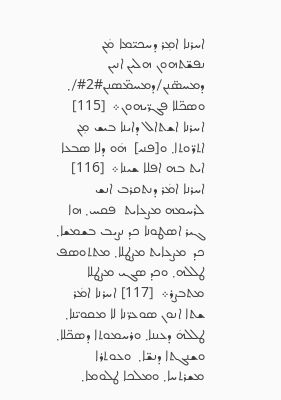ܐܚܪܢܐ ܐܡܼܪ ܕܚܟܝ̈ܡܐ ܡܿܢ ܢܦܫ̈ܬܗܘܢ ܗܠܝܢ ܐܢܝܢ  ܕܡܚܣ̈ܢܢ/ܕܡܚܡ̈ܣܢܢ#2#/܂ ܘܣܟ̈ܠܐ ܦܓܪ̈ܝܗܘܢ܀  ‍[115] ܐܚܪܢܐ ܐܫܬܐܠ ܕܐܝܢܐ ܒܝܫ ܡܼܢ ܐܬܪ̈ܘܬܐ܂ ܘ‍[ܦܢܝ‍]  ܗܿܘ ܕܠܐ ܣܒܥܐ ܐܝܬ ܒܗ ܐܦܠܐ ܫܝܢܐ܀  ‍[116] ܐܚܪܢܐ ܐܡܿܪ ܕܢܬܩܪܒ ܐܢܫ ܠܪܚܡܗ ܡܨܥܐܝܬ  ܦܩܚ܂ ܗܐ ܓܝܪ ܐܣܛܘܢܐ ܟܕ ܢܨܝܒ ܒܫܡܫܐ܂ ܟܕ  ܡܨܥܐܝܬ ܡܨܛܠܐ܂ ܡܬܬܘܣܦ ܛܠܠܗ܂ ܘܟܕ ܣܓܝ ܡܨܛܠܐ  ܡܬܒܨܪ܀  ‍[117] ܐܚܪܢܐ ܐܡܿܪ ܫܬܐ ܐܢܘܢ ܣܘܥܪ̈ܢܐ ܠܐ ܡܩܘܝ̈ܢܐ܂  ܛܠܠܗܿ ܕܥܢܢܐ܂ ܘܪܚܡܘܬܐ ܕܣܟ̈ܠܐ܂ ܘܫܢܓܬܐ ܕܢܫ̈ܐ܂  ܘܥܘܬܪܐ ܡܫܪܬܚܐ܂ ܘܡܠܟܐ ܛܠܘܡܐ܂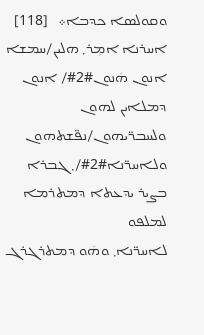ܘܩܘܠܣܐ ܟܕܒܐ܀  ‍ [118] ܐܚܪܢܐ ܐܡܼܪ܂ ܗܠܝܢ/ܚܡܫܐ ܐܢܘܢ ܗܿܢܘܢ#2#/ ܐܢܘܢ ܕܡܠܐܝܢ ܠܗܘܢ
ܘܠܚܒܪ̈ܝܗܘܢ/ܢܦ̈ܫܬܗܘܢ ܘܠܐܚܪ̈ܢܐ#2#/܂ ܓܒܪܐ ܒܨܝܪ ܝܕܥܬܐ ܕܡܬܪܡܐ ܠܡܠܦܘ
ܠܐܚܪ̈ܢܐ܂ ܘܗܿܘ ܕܡܬܪܓܪܓ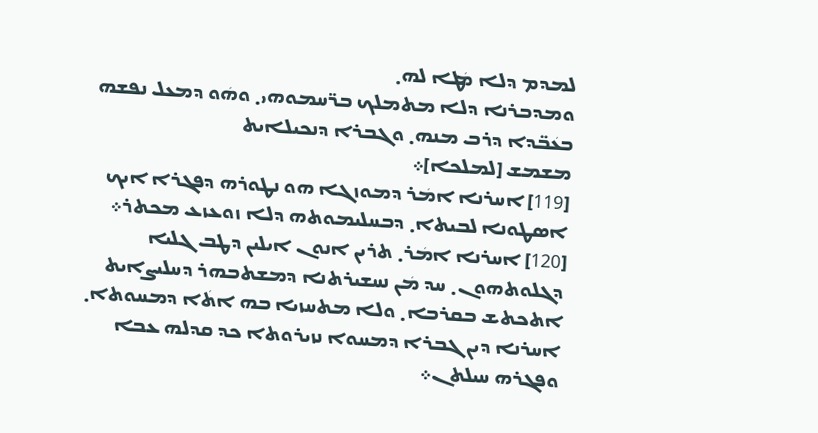ܠܡܕܡ ܕܠܐ ܡܿܛܐ ܠܗ܂
ܘܡܕܒܪܢܐ ܕܠܐ ܡܬܡܠܟ ܒܪ̈ܚܡܘܗܝ܂ ܘܗܿܘ ܕܡܥܠ ܢܦܫܗ
ܒܥܿܒ̈ܕܐ ܕܪܒ ܡܢܗ܂ ܘܓܒܪܐ ܕܢܟܝܠܐܝܬ ܡܫܡܫ ‍[ܠܡܠܟܐ‍]܀
[119] ܐܚܪܢܐ ܐܡܿܪ ܕܡܘܙܓܐ ܗܘ ܢܛܘܪܗ ܕܦܓܪܐ ܐܝܟ
ܐܣܛܘܢܐ ܠܒܝܬܐ܂ ܕܒܚܠܝܡܘܬܗ ܕܠܐ ܙܘܥܙܥ ܡܟܬܪ܀
[120] ܐܚܪܢܐ ܐܡܿܪ܂ ܬܪܝܢ ܐܢܘܢ ܐܝܠܝܢ ܕܛܒ ܓܠܝܐ
ܕܓܠܘܬܗܘܢ܂ ܚܕ ܡܿܢ ܢܚܫܝܪܬܢܐ ܕܡܫܬܒܗܪ ܕܚܠܝܨܐܝܬ
ܐܬܟܬܫ ܒܩܪܒܐ܂ ܘܠܐ ܡܬܚܙܝܐ ܒܗ ܐܬܿܐ ܕܡܚܘܬܐ܂
ܐܚܪܢܐ ܕܝܢ ܓܒܪܐ ܕܡܚܘܐ ܢܙܝܪܘܬܐ ܟܕ ܩܕܠܗ ܥܒܐ
ܘܦܓܪܗ ܚܝܠܬܢ܀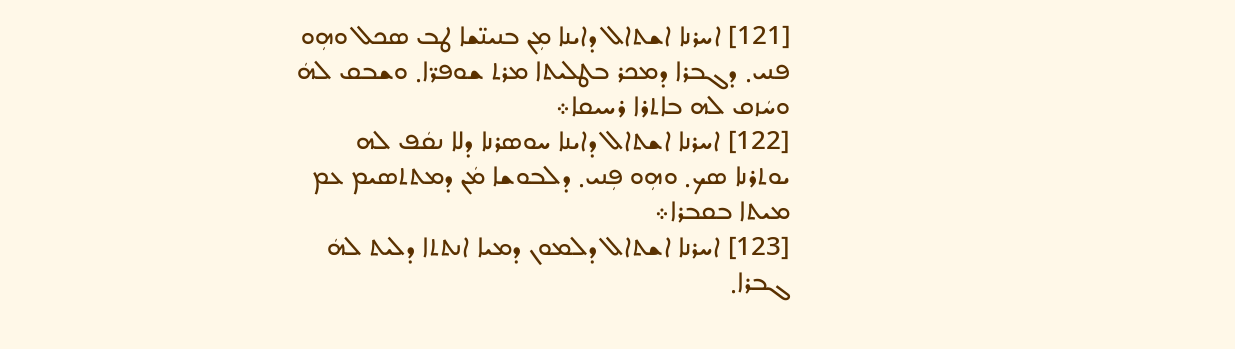[121] ܐܚܪܢܐ ܐܫܬܐܠ ܕܐܝܢܐ ܡܼܢ ܒܢܝܢ̈ܫܐ ܛܒ ܣܟܠ ܘܗܼܘ
ܦܢܝ܂ ܕܓܒܪܐ ܕܡܟܪ ܒܛܠܝܬܐ ܡܪܬ ܫܘܦܪ̈ܐ܂ ܘܫܒܩ ܠܗܿ
ܘܚܿܙܩ ܠܗ ܒܐܬܪܐ ܪܚܝܩܐ܀
[122] ܐܚܪܢܐ ܐܫܬܐܠ ܕܐܝܢܐ ܚܘܣܪܢܐ ܕܠܐ ܢܩܿܦ ܠܗ
ܝܘܬܪܢܐ ܣܟ܂ ܘܗܼܘ ܦܼܢܝ܂ ܕܠܒܘܫܐ ܡܿܢ ܕܡܬܬܣܝܡ ܥܡ
ܡܝܬܐ ܒܩܒܪܐ܀
[123] ܐܚܪܢܐ ܐܫܬܐܠ ܕܠܡܘܢ ܕܡܝܐ ܐܢܬܬܐ ܕܠܝܬ ܠܗܿ
ܓܒܪܐ܂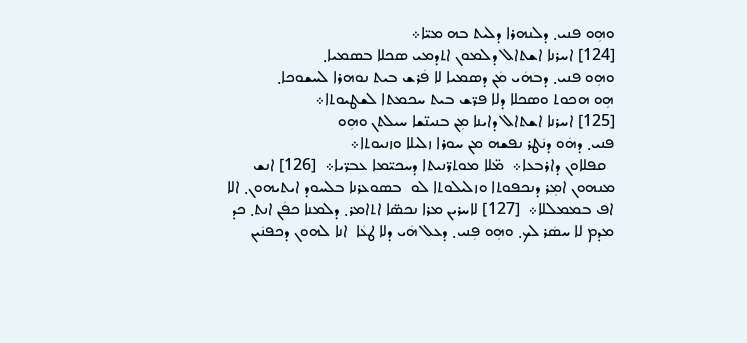ܘܗܼܘ ܦܢܝ܂ ܕܠܢܗܪܐ ܕܠܝܬ ܒܗ ܡܝ̈ܐ܀
[124] ܐܚܪܢܐ ܐܫܬܐܠ ܕܠܡܘܢ ܐܬܕܡܝ ܣܟܠܐ ܒܣܡܝܐ܂
ܘܗܼܘ ܦܢܝ܂ ܕܒܗܿܝ ܡܿܢ ܕܣܡܝܐ ܠܐ ܦܿܪܫ ܒܝܬ ܢܘܗܪܐ ܠܚܫܘܟܐ܂
ܗܼܘ ܗܟܘܬ ܘܣܟܠܐ ܕܠܐ ܦܪ̈ܫ ܒܝܬ ܚܟܡܬܐ ܠܫܛܝܘܬܐ܀
[125] ܐܚܪܢܐ ܐܫܬܐܠ ܕܐܝܢܐ ܡܼܢ ܒܢܝܢ̈ܫܐ ܚܝܠܬܢ ܘܗܼܘ
ܦܢܝ܂ ܕܗܿܘ ܕܢܿܛܪ ܢܦܫܗ ܡܢ ܚܘܪܐ ܙܠܝܠܐ ܘܙܢܝܘܬܐ܀
  ܩܦܠܐܘܢ ܕܐܪܒܥܐ܀  ܡ̈ܠܐ ܡܘܬܪ̈ܢܝܬܐ ܕܚܟܝ̈ܡܐ ܥܒܪ̈ܝܐ܀  ‍[126] ܐܢܫ ܡܢܗܘܢ ܐܡܼܪ ܕܢܟܦܘܬܐ ܘܙܠܝܠܘܬܐ ܠܘ  ܒܣܘܥܪܢܐ ܒܠܚܘܕ ܐܝܬܝܗܘܢ܂ ܐܠܐ ܐܦ ܒܡܡܠܠܐ܀  ‍[127] ܠܐܚܪܝܢ ܡܪܐ ܢܟܣ̈ܐ ܐܬܐܡܪ܂ ܕܠܡܢܐ ܟܦܿܢ ܐܢܬ܂ ܟܕ  ܡܕܡ ܠܐ ܚܣܿܪ ܠܟ܂ ܘܗܼܘ ܦܼܢܝ܂ ܕܥܠ ܗܿܝ ܕܠܐ ܛܥܿܐ  ܐܢܐ ܠܗܘܢ ܕܟܦܢܿܝܢ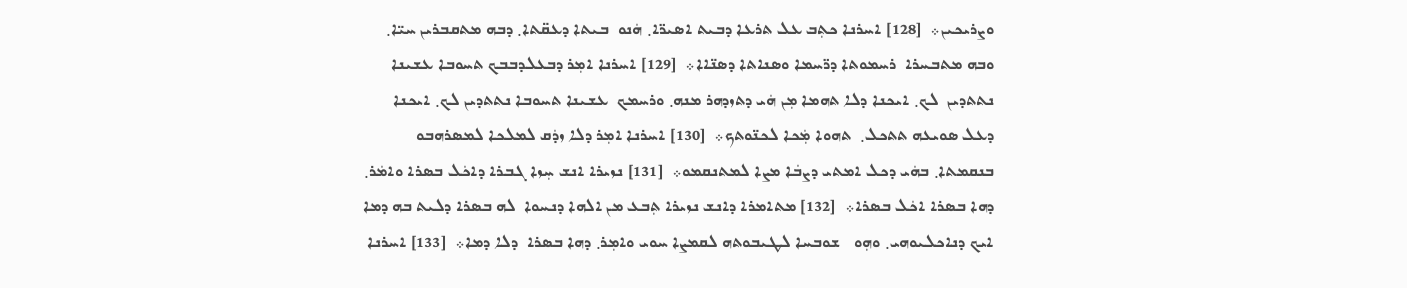ܘܨܪܝܟܝܢ܀  ‍[128] ܐܚܪܢܐ ܟܬܼܒ ܥܠ ܬܪܥܐ ܕܒܝܬ ܐܣܝܪ̈ܐ܂ ܗܿܢܘ  ܒܝܬܐ ܕܥܩ̈ܬܐ܂ ܕܒܗ ܡܬܩܒܪܝܢ ܚܝ̈ܐ܂ ܘܒܗ ܡܬܒܚܪܐ  ܪܚܡܘܬܐ ܕܪ̈ܚܡܐ ܘܣܢܐܬܐ ܕܣܢ̈ܐܐ܀  ‍[129] ܐܚܪܢܐ ܐܡܼܪ ܕܒܥܠܕܒܒܟ ܬܚܘܒܐ ܥܫܝܢܐ ܢܬܬܕܝܢ  ܠܟ܂ ܐܝܟܢܐ ܕܠܐ ܬܗܡܐ ܡܼܢ ܗܿܝ ܕܬܙܕܗܪ ܡܢܗ܂ ܘܪܚܡܟ  ܥܫܝܢܐ ܬܚܘܒܐ ܢܬܬܕܝܢ ܠܟ܂ ܐܝܟܢܐ ܕܥܠ ܣܘܝܥܗ ܬܬܟܠ܂  ܬܗܘܐ ܡܲܟܐ ܠܟܢ̈ܘܬܟ܀  ‍[130] ܐܚܪܢܐ ܐܡܼܪ ܕܠܐ ܙܕܿܩ ܠܡܠܟܐ ܠܡܣܪܗܒܘ  ܒܢܩܡܬܐ܂ ܒܗܿܝ ܕܟܠ ܐܡܬܝ ܕܨܒܿܐ ܡܨܐ ܠܡܬܢܩܡܘ܀  ‍[131] ܢܙܝܪܐ ܐܢܫ ܚܼܙܐ ܓܒܪܐ ܕܐܟܿܠ ܒܣܪܐ ܘܐܡܿܪ܂  ܕܗܐ ܒܣܪܐ ܐܟܿܠ ܒܣܪܐ܀  ‍[132] ܡܬܐܡܪܐ ܕܐܢܫ ܢܙܝܪܐ ܬܼܒܥ ܡܢ ܐܠܗܐ ܕܢܚܘܐ  ܠܗ ܒܣܪܐ ܕܠܝܬ ܒܗ ܕܡܐ ܐܝܟ ܕܢܐܟܠܝܘܗܝ܂ ܘܗܼܘ   ܫܘܒܚܐ ܠܛܝܒܘܬܗ ܠܩܡܨܐ ܚܘܝ ܘܐܡܼܪ܂ ܕܗܐ ܒܣܪܐ  ܕܠܐ ܕܡܐ܀  ‍[133] ܐܚܪܢܐ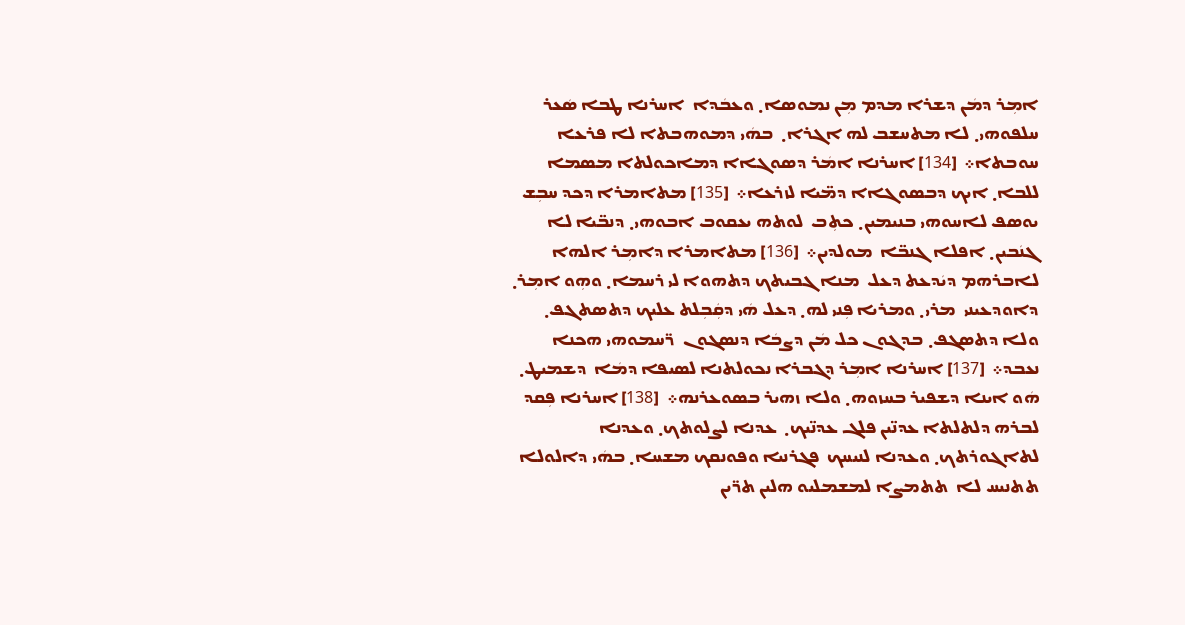ܐܡܼܪ ܕܡܿܢ ܕܫܪܐ ܡܕܡ ܡܼܢ ܢܡܘܣܐ܂ ܘܥܒܿܕܐ  ܐܚܪܢܐ ܛܒܐ ܣܿܥܪ ܚܠܦܘܗܝ܂ ܠܐ ܡܬܚܫܒ ܠܗ ܐܓܪܐ܂  ܒܗܿܝ ܕܡܘܗܒܬܐ ܠܐ ܦܪܥܐ ܚܘܒܬܐ܀  ‍[134] ܐܚܪܢܐ ܐܡܿܪ ܕܣܘܓܐܐ ܕܡܐܟܘܠܬܐ ܡܣܡܐ  ܠܠܒܐ܂ ܐܝܟ ܕܒܣܘܓܐܐ ܕܡ̈ܝܐ ܠܙܪܥܐ܀  ‍[135] ܡܬܐܡܪܐ ܕܟܕ ܚܒܼܫ ܝܘܣܦ ܠܐܚܘܗܝ ܒܢܝܡܝܢ܂ ܟܬܼܒ  ܠܘܬܗ ܝܥܩܘܒ ܐܒܘܗܝ܂ ܕܢܒ̈ܝܐ ܠܐ ܓܢܿܒܝܢ܂ ܐܦܠܐ ܓܢܒ̈ܐ  ܡܘܠܕܝܢ܀  ‍[136] ܡܬܐܡܪܐ ܕܐܡܼܪ ܐܠܗܐ ܠܐܒܪܗܡ ܕܝܿܕܥܬ ܕܥܠ  ܡܢܐ ܓܒܝܬܟ ܕܬܗܘܐ ܠܝ ܪܚܡܐ܂ ܘܗܼܘ ܐܡܼܪ܂ ܕܐܘܕܥܝܢܝ  ܡܪܝ܂ ܘܡܪܝܐ ܦܼܢܝ ܠܗ܂ ܕܥܠ ܗܿܝ ܕܩܲܒܼܠܬ ܥܠܝܟ ܕܬܣܬܓܦ܂  ܘܠܐ ܕܬܣܓܦ܂ ܒܕܓܘܢ ܟܠ ܡܿܢ ܕܨܒܿܐ ܕܢܣܓܘܢ  ܪ̈ܚܡܘܗܝ ܗܟܢܐ ܢܥܒܕ܀  ‍[137] ܐܚܪܢܐ ܐܡܼܪ ܕܓܒܪܐ ܢܟܘܠܬܢܐ ܠܣܝܦܐ ܕܡܿܐ  ܕܫܡܝܛ܂ ܗܿܘ ܐܝܢܐ ܕܫܦܝܪ ܒܚܙܘܗ܂ ܘܠܐ ܙܗܝܪ ܒܣܘܥܪܢܗ܀  ‍[138] ܐܚܪܢܐ ܦܼܩܕ ܠܒܪܗ ܕܠܬܠܬܐ ܥܕܢ̈ܝܢ ܦܠܓ ܥܕܢ̈ܝܟ܂  ܥܕܢܐ ܠܨܠܘܬܟ܂ ܘܥܕܢܐ ܠܬܐܓܘܪܬܟ܂ ܘܥܕܢܐ ܠܢܝܚܟ  ܦܓܪܢܝܐ ܘܦܘܢܩܟ ܡܫܚܐ܂ ܒܗܿܝ ܕܐܠܘܠܐ ܬܬܢܝܚ ܠܐ  ܬܬܡܨܐ ܠܡܫܡܠܝܘ ܗܠܝܢ ܬܪ̈ܝܢ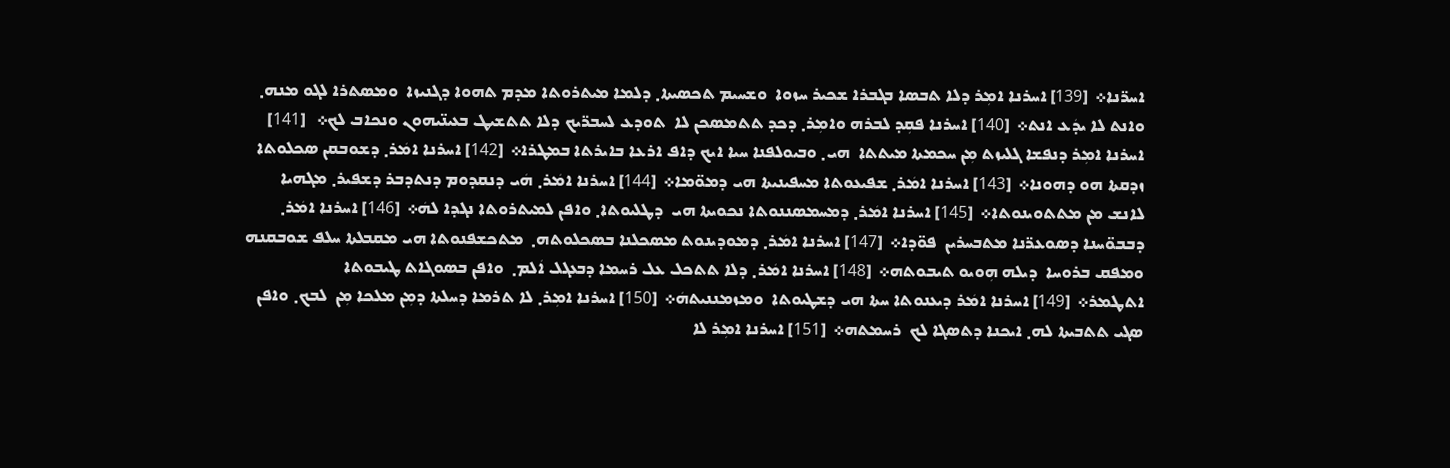ܐܚܪ̈ܢܐ܀  ‍[139] ܐܚܪܢܐ ܐܡܼܪ ܕܠܐ ܬܒܣܐ ܒܓܒܪܐ ܫܟܝܪ ܚܙܘܐ  ܘܫܚܝܡ ܬܟܣܝܬܐ܂ ܕܠܡܐ ܡܝܬܪܘܬܐ ܡܕܡ ܬܗܘܐ ܕܓܢܝܙܐ  ܘܡܣܬܪܐ ܠܓܘ ܡܢܗ܂ ܘܐܢܬ ܠܐ ܝܕܿܥ ܐܢܬ܀  ‍[140] ܐܚܪܢܐ ܦܩܼܕ ܠܒܪܗ ܘܐܡܼܪ܂ ܕܟܕ ܬܬܡܣܟܢ ܠܐ  ܬܘܕܥ ܠܚܒܪ̈ܝܟ ܕܠܐ ܬܬܫܝܛ ܒܥܝܢ̈ܝܗܘܢ ܘܢܟܐܒ ܠܟ܀   ‍[141] ܐܚܪܢܐ ܐܡܼܪ ܕܢܦܫܐ ܓܠܝܙܬ ܡܼܢ ܚܟܡܬܐ ܡܝܬܬܐ  ܗܝ܂ ܘܒܝܘܠܦܢܐ ܚܝܐ ܐܝܟ ܕܐܦ ܐܪܥܐ ܒܐܝܪܬܐ ܒܡܛܪܐ܀  ‍[142] ܐܚܪܢܐ ܐܡܿܪ܂ ܕܫܘܒܩܢ ܣܟܠܘܬܐ ܙܕܩܬܐ ܗܘ ܕܗܘܢܐ܀  ‍[143] ܐܚܪܢܐ ܐܡܿܪ܂ ܫܦܝܥܘܬܐ ܡܚܦܝܢܝܬܐ ܗܝ ܕܡܘ̈ܡܐ܀  ‍[144] ܐܚܪܢܐ ܐܡܿܪ܂ ܗܿܝ ܕܢܩܕܘܡ ܕܢܬܕܒܪ ܕܫܦܝܪ܂ ܡܓܗܝܐ  ܠܐܢܫ ܡܢ ܡܬܬܘܝܢܘܬܐ܀  ‍[145] ܐܚܪܢܐ ܐܡܿܪ܂ ܕܡܚܡܣܢܢܘܬܐ ܢܟܘܝܬܐ ܗܝ  ܕܛܠܝܘܬܐ܂ ܘܐܦܢ ܠܡܝܬܪܘܬܐ ܢܓܕܐ ܠܗܿ܀  ‍[146] ܐܚܪܢܐ ܐܡܿܪ܂ ܕܒܒܘ̈ܚܢܐ ܕܣܘܥܪ̈ܢܐ ܡܬܒܚܪܝܢ  ܦܘ̈ܕܐ܀  ‍[147] ܐܚܪܢܐ ܐܡܿܪ܂ ܕܡܘܕܝܢܘܬ ܡܣܟܠܢܐ ܒܣܟܠܘܬܗ܂  ܡܬܟܫܦܢܘܬܐ ܗܝ ܡܩܒܠܬܐ ܚܠܦ ܫܘܒܩܢܗ ܘܡܦܩ ܒܪܘܚܐ  ܕܝܠܗ ܗܼܘܝܘ ܬܝܒܘܬܗ܀  ‍[148] ܐܚܪܢܐ ܐܡܿܪ܂ ܕܠܐ ܬܬܟܠ ܥܠ ܪܚܡܐ ܕܒܥܓܠ ܐܿܠܡ܂  ܘܐܦܢ ܒܣܘܓܐܬ ܛܝܒܘܬܐ ܐܬܛܡܪ܀  ‍[149] ܐܚܪܢܐ ܐܡܿܪ ܕܝܥܢܘܬܐ ܚܬܐ ܗܝ ܕܫܛܝܘܬܐ  ܘܡܙܡܢܢܝܬܗܿ܀  ‍[150] ܐܚܪܢܐ ܐܡܼܪ܂ ܠܐ ܬܪܡܐ ܕܚܠܬܐ ܕܡܼܢ ܡܠܟܐ ܡܼܢ  ܠܒܟ܂ ܘܐܦܢ ܣܓܝ ܬܬܒܝܬܐ ܠܗ܂ ܐܝܟܢܐ ܕܬܣܓܐ ܠܟ  ܪܚܡܬܗ܀  ‍[151] ܐܚܪܢܐ ܐܡܼܪ ܠܐ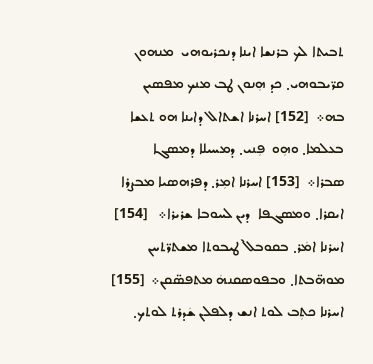ܬܒܝܬܐ ܠܟ ܒܪܢܫܐ ܐܝܢܐ ܕܢܟܪܝܘܗܝ  ܡܢܗܘܢ ܩܪ̈ܝܒܘܗܝ܂ ܟܕ ܗܼܢܘܢ ܛܒ ܡܢܟ ܡܦܣܝܢ ܒܗ܀  ‍[152] ܐܚܪܢܐ ܐܫܬܐܠ ܕܐܝܢܐ ܗܘ ܬܥܫܐ ܒܥܠܡܐ܂ ܘܗܼܘ  ܦܼܢܝ܂ ܕܡܚܝܠܐ ܕܡܣܓܐ ܣܒܪܐ܀  ‍[153] ܐܚܪܢܐ ܐܡܼܪ܂ ܕܦܪܗܣܝܐ ܡܒܨܪܐ ܐܝܩܪܐ܂ ܘܡܣܓܦܐ  ܕܝܢ ܠܚܘܒܐ ܫܪܝܪܐ܀   ‍[154] ܐܚܪܢܐ ܐܡܿܪ܂ ܒܩܘܒܠ`ܛܝܒܘܬܐ ܡܫܬܪ̈ܬܚܢ  ܡܘܗ̈ܒܬܐ܂ ܘܒܦܘܣܩܢܗܿ ܡܬܦܣ̈ܩܢ܀  ‍[155] ܐܚܪܢܐ ܟܬܼܒ ܠܘܬ ܐܢܫ ܕܠܦܠܢ ܫܿܕܪܬ ܠܘܬܟ܂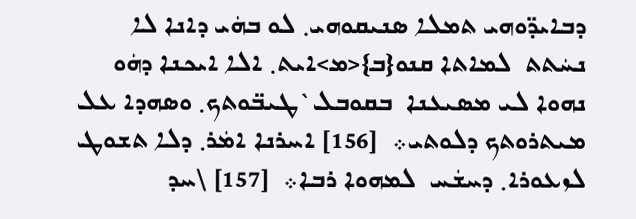ܕܒܐܝܕ̈ܘܗܝ ܬܡܠܐ ܣܢܝܩܘܗܝ܂ ܠܘ ܒܗܿܝ ܕܐܢܐ ܠܐ ܢܚܿܬܬ  ܠܡܐܬܐ ܩܢܘ‍{ܒ‍}<ܡ‍>ܐܝܬ܂ ܐܠܐ ܐܝܟܢܐ ܕܗܿܘ ܢܗܘܐ ܠܝ ܡܣܝܥܢܐ  ܒܩܘܒܠ`ܛܝܒ̈ܘܬܟ܂ ܘܣܗܕܐ ܥܠ ܡܝܬܪܘܬܟ ܕܠܘܬܝ܀  ‍[156] ܐܚܪܢܐ ܐܡܿܪ܂ ܕܠܐ ܬܫܘܛ ܠܙܥܘܪܐ܂ ܕܚܫܿܚ  ܠܡܗܘܐ ܪܒܐ܀  ‍[157] \ܚܕ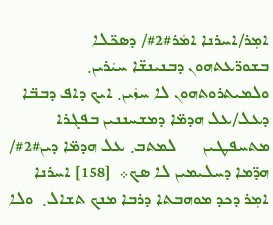ܐܡܼܪ/ܐܚܪܢܐ ܐܡܿܪ#2#/ ܕܣܟ̈ܠܐ ܒܫܘܪ̈ܥܬܗܘܢ ܕܒܢܝܢܫ̈ܐ ܚܝܿܪܝܢ܂  ܘܠܡܝܬܪܘܬܗܘܢ ܠܐ ܚܙܿܝܢ܂ ܐܝܟ ܕܐܦ ܕܒܒ̈ܐ ܕܥܠ/ܥܠ ܗܕܡ̈ܐ ܕܡܫܚܢܢܝܢ ܒܦܓܪܐ ܡܬܚܦܛܝܢ      ܠܡܬܒ܂ ܥܠ ܗܕܡ̈ܐ ܕܝܢ#2#/  ܗܕ̈ܡܐ ܕܚܠܝܡܝܢ ܠܐ ܣܟ܀  ‍[158] ܐܚܪܢܐ ܐܡܼܪ ܕܟܕ ܡܘܗܒܬܐ ܕܪܒܐ ܡܢܟ ܬܫܐܠ܂  ܘܠܐ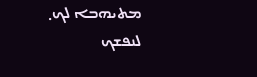ܡܬܝܗܒܐ ܠܟ܂ ܠܢܦܫܟ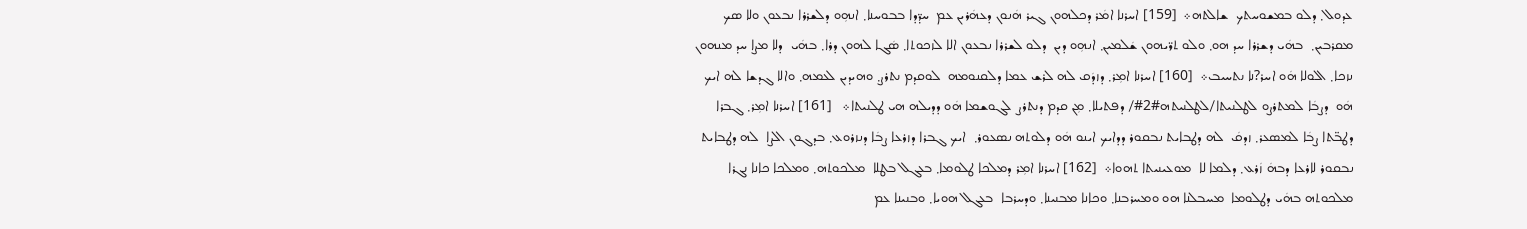ܥܕܘܠ܂ ܕܠܘ ܒܡܫܘܚܬܟ  ܫܐܠܬܗ܀  ‍[159] ܐܚܪܢܐ ܐܡܿܪ ܕܟܠܗܘܢ ܓܝܪ ܗܿܢܘܢ ܕܥܗܿܪܝܢ ܥܡ  ܚܕ̈ܕܐ ܒܒܘܚܢܐ܂ ܐܢܗܼܘ ܕܠܫܪܪܐ ܢܒܥܘܢ ܘܠܐ ܣܟ ܡܩܪܒܝܢ܂  ܒܗܿܝ ܕܫܪܪܐ ܚܕ ܗܘ܂ ܘܠܘ ܬܪ̈ܝܗܘܢ ܫܿܠܡܝܢ܂ ܐܢܗܼܘ ܕܝܢ  ܕܠܘ ܠܫܪܪܐ ܢܒܥܘܢ ܐܠܐ ܠܙܟܘܬܐ܂ ܣܿܓܐ ܠܗܘܢ ܕܪܐ܂ ܒܗܿܝ  ܕܠܐ ܡܨܐ ܚܕ ܡܢܗܘܢ ܢܙܟܐ܂ ܐܠܘܠܐ ܗܿܘ ܐܚܪ‍?ܢܐ ܢܬܚܝܒ܀  ‍[160] ܐܚܪܢܐ ܐܡܼܪ܂ ܕܙܕܿܩ ܠܗ ܠܪܫ ܥܡܐ ܕܠܩܢܘܡܗ  ܠܘܩܕܡ ܢܬܪܨ܂ ܘܗܝܕܝܢ ܠܥܡܗ܂ ܘܐܠܐ ܓܕܫܐ ܠܗ ܐܝܟ ܗܿܘ  ܕܨܒܿܐ ܠܡܬܪܨܘ ܠܛܠܢܝܬܐ/ܠܛܠܢܝܬܗ#2#/ ܕܦܬܝܠܐ܂ ܡܼܢ ܩܕܡ ܕܢܬܪܨ  ܠܓܘܫܡܐ ܗܿܘ ܕܕܝܠܗ ܗܝ ܛܠܢܝܬܐ܀   ‍[161] ܐܚܪܢܐ ܐܡܼܪ܂ ܓܒܪܐ ܕܛܒ̈ܬܐ ܨܒܿܐ ܠܡܣܥܪ܂ ܙܕܩܿ  ܠܗ ܕܛܒܐܝܬ ܢܒܩܘܪ ܕܕܐܝܟ ܐܝܢܘ ܗܿܘ ܕܠܘܬܗ ܢܣܥܘܪ܂  ܐܝܟ ܓܒܪܐ ܕܙܪܥܐ ܨܒܿܐ ܕܢܙܪܘܥ܂ ܒܕܓܘܢ ܐܠܨܐ  ܠܗ ܕܛܒܐܝܬ ܢܒܩܘܪ ܠܐܪܥܐ ܕܒܗܿ ܙܿܪܥ܂ ܕܠܡܐ ܠܐ  ܡܘܥܝܢܝܬܐ ܬܗܘܐ܀  ‍[162] ܐܚܪܢܐ ܐܡܼܪ ܕܡܠܟܐ ܛܠܘܡܐ܂ ܒܥܓܠ ܒܛܠܐ  ܡܠܟܘܬܗ܂ ܘܡܠܟܐ ܟܐܢܐ ܢܓܪܐ ܡܠܟܘܬܗ ܒܗܿܝ ܕܛܠܘܡܐ  ܡܚܒܠܢܐ ܗܘ ܘܡܚܪܒܢܐ܂ ܘܟܐܢܐ ܡܒܢܝܢܐ܂ ܘܕܚܪܒܐ  ܒܥܓܠ ܗܘܝܐ܂ ܘܒܢܝܢܐ ܥܡ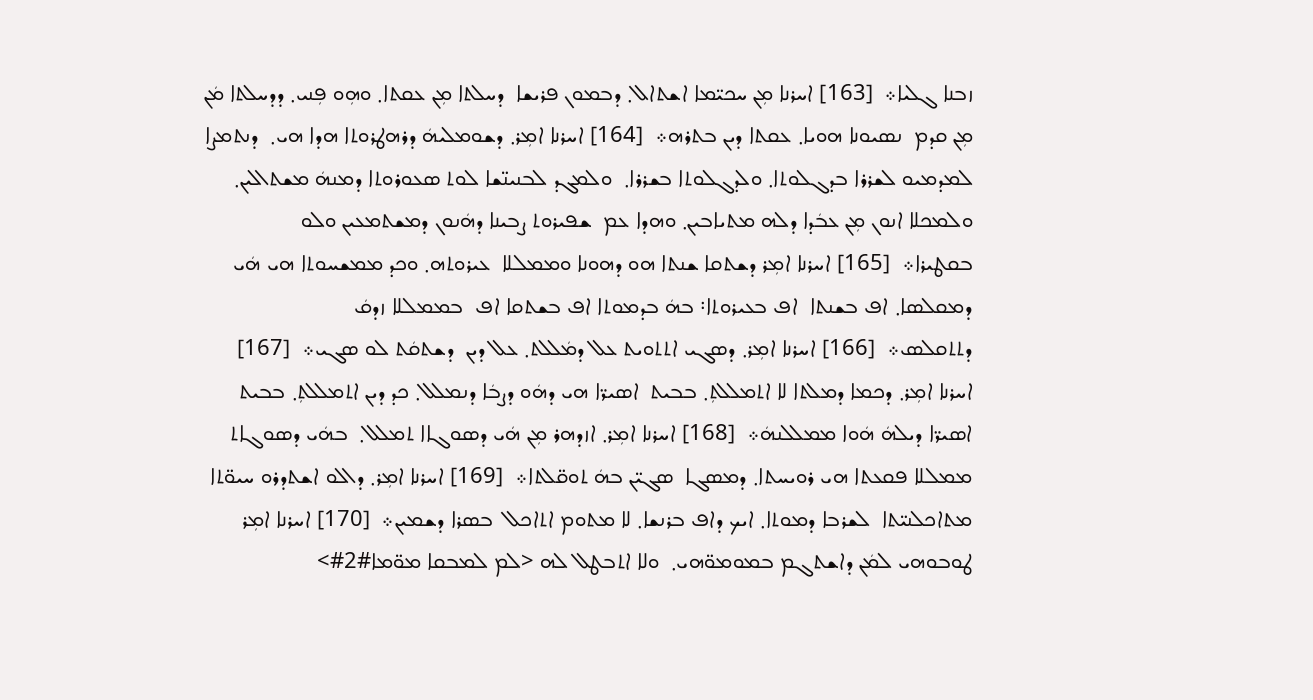ܙܒܢܐ ܓܠܝܐ܀  ‍[163] ܐܚܪܢܐ ܡܼܢ ܚܟܝ̈ܡܐ ܐܫܬܐܠ܂ ܕܒܡܘܢ ܦܪܝܫܐ  ܕܚܠܬܐ ܡܼܢ ܥܩܬܐ܂ ܘܗܼܘ ܦܼܢܝ܂ ܕܕܚܠܬܐ ܡܿܢ ܡܼܢ ܩܕܡ  ܢܣܝܘܢܐ ܗܘܝܐ܂ ܥܩܬܐ ܕܝܢ ܒܬܪܗ܀  ‍[164] ܐܚܪܢܐ ܐܡܼܪ܂ ܕܫܘܡܠܝܗܿ ܕܪܗܛܪܘܬܐ ܗܕܐ ܗܝ܂  ܕܢܬܡܨܐ ܠܡܕܡܝܘ ܠܫܪܪܐ ܒܕܓܠܘܬܐ܂ ܘܠܕܓܠܘܬܐ ܒܫܪܪܐ܂  ܘܠܡܓܕ ܠܒܢܝܢ̈ܫܐ ܠܘܬ ܣܥܘܪܘܬܐ ܕܡܢܗܿ ܡܫܬܐܠܝܢ܂  ܘܠܡܟܠܐ ܐܢܘܢ ܡܼܢ ܥܒܿܕܐ ܕܠܗ ܡܬܝܐܒܝܢ܂ ܘܗܕܐ ܥܡ  ܫܦܝܪܘܬ ܨܒܝܢܐ ܕܗܿܢܘܢ ܕܡܫܬܡܥܝܢ ܘܠܘ ܒܩܛܝܪܐ܀  ‍[165] ܐܚܪܢܐ ܐܡܼܪ ܕܫܬܩܐ ܫܢܬܐ ܗܘ ܕܗܘܢܐ ܘܡܡܠܠܐ  ܥܝܪܘܬܗ܂ ܘܟܕ ܡܡܫܚܘܬܐ ܗܝ ܗܿܝ ܕܡܩܠܣܐ܂ ܐܦ ܒܫܢܬܐ  ܐܦ ܒܥܝܪܘܬܐ܃ ܒܗܿ ܒܕܡܘܬܐ ܐܦ ܒܫܬܩܐ ܐܦ  ܒܡܡܠܠܐ ܙܕܩܿ ܕܬܬܩܠܣ܀  ‍[166] ܐܚܪܢܐ ܐܡܼܪ܂ ܕܣܓܝ ܐܬܬܘܝܬ ܥܠ ܕܡܿܠܠܬ܂ ܥܠ ܕܝܢ  ܕܫܬܩܿܬ ܠܘ ܣܓܝ܀  ‍[167] ܐܚܪܢܐ ܐܡܼܪ܂ ܕܟܡܐ ܕܡܠܬܐ ܠܐ ܐܬܡܠܠܬܼ܂ ܒܒܝܬ  ܐܣܝܪ̈ܐ ܗܝ ܕܗܿܘ ܕܨܒܿܐ ܕܢܡܠܠ܂ ܟܕ ܕܝܢ ܐܬܡܠܠܬܼ܂ ܒܒܝܬ  ܐܣܝܪ̈ܐ ܕܝܠܗܿ ܗܿܘܐ ܡܡܠܠܢܗܿ܀  ‍[168] ܐܚܪܢܐ ܐܡܼܪ܂ ܐܙܕܗܪ ܡܼܢ ܗܿܝ ܕܣܘܓܐܐ ܬܡܠܠ܂  ܒܗܿܝ ܕܣܘܓܐܬ ܡܡܠܠܐ ܦܩܥܬܐ ܗܝ ܪܘܝܚܬܐ܂ ܕܡܣܓܐ  ܣܓܝ̈ܢ ܒܗܿ ܬܘܩ̈ܠܬܐ܀  ‍[169] ܐܚܪܢܐ ܐܡܼܪ܂ ܕܐܠܘ ܐܫܬܕܪܘ ܚܝܘ̈ܬܐ ܡܬܐܟܠܢܝ̈ܬܐ  ܠܫܪܒܐ ܕܡܘܬܐ܂ ܐܝܟ ܕܐܦ ܒܪܢܫܐ܂ ܠܐ ܡܬܘܡ ܐܬܐܟܠ  ܒܣܪܐ ܕܫܡܝܢ܀  ‍[170] ܐܚܪܢܐ ܐܡܼܪ ܛܘܒܘܗܝ ܠܡܿܢ ܕܐܫܬܓܡ ܒܡܘܡܘ̈ܗܝ܂  ܘܠܐ ܐܬܒܛܠ ܠܗ ‍<ܠܡ ܠܡܒܩܐ ܡܘ̈ܡܐ#2#>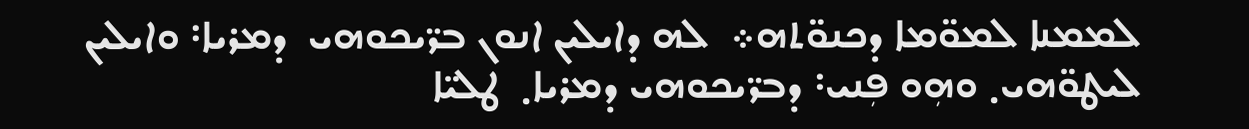ܠܡܡܢܐ ܠܡܘ̈ܡܐ ܕܟܢܘ̈ܬܗ܀  ܠܗ ܕܐܝܠܝܢ ܐܢܘܢ ܒܪ̈ܝܟܘܗܝ  ܕܡܪܝܐ܃ ܘܐܝܠܝܢ ܠܝܛܘ̈ܗܝ܂ ܘܗܼܘ ܦܼܢܝ܃ ܕܒܪ̈ܝܟܘܗܝ ܕܡܪܝܐ܂  ܛܠܝ̈ܐ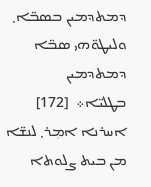ܕܡܬܕܡܝܢ ܒܣܒ̈ܐ܂ ܘܠܝܛܘ̈ܗܝ ܣܒ̈ܐ ܕܡܬܕܡܝܢ  ܒܛܠܝ̈ܐ܀  ‍[172] ܐܚܪܢܐ ܐܡܼܪ܂ ܠܢܫ̈ܐ ܡܢ ܒܝܬ ܨܠܘܬܐ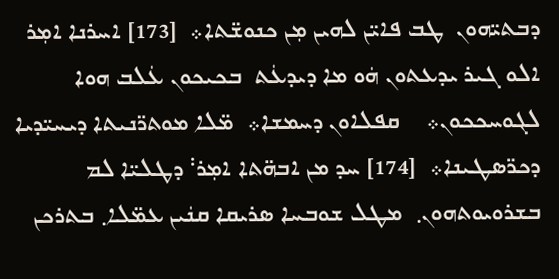ܕܒܬܝ̈ܗܘܢ  ܛܒ ܦܐܝ̈ܢ ܠܗܝܢ ܡܼܢ ܟܢܘܫ̈ܬܐ܀  ‍[173] ܐܚܪܢܐ ܐܡܼܪ ܐܠܘ ܓܝܪ ܝܕܥܬܘܢ ܗܿܘ ܡܐ ܕܝܕܥܿܬ  ܒܟܝܟܘܢ ܥܿܠܒ ܗܘܐ ܠܓܘܚܟܟܘܢ܀    ܩܦܠܐܘܢ ܕܚܡܫܐ܀  ܡ̈ܠܐ ܡܘܬܪ̈ܢܝܬܐ ܕܝܚܝ̈ܕܝܐ ܕܟܪ̈ܣܛܝܢܐ܀  ‍[174] ܚܕ ܡܢ ܐܒܗ̈ܬܐ ܐܡܼܪ܃ ܕܛܠܝ̈ܐ ܠܡ ܒܫܪܘܝܘܬܗܘܢ܂  ܡܛܠ ܫܘܒܚܐ ܣܪܝܩܐ ܩܢܿܝܢ ܥܡ̈ܠܐ܂ ܒܬܪܟܢ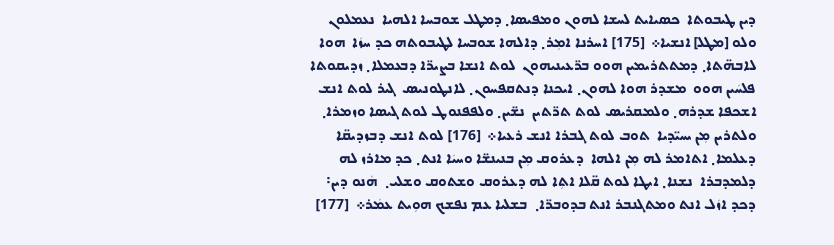ܕܝܢ ܛܝܒܘܬܐ  ܟܣܝܐܝܬ ܠܚܫܐ ܠܗܘܢ ܘܡܦܝܣܐ܂ ܕܡܛܠ ܫܘܒܚܐ ܐܠܗܝܐ  ܢܥܡܠܘܢ ܘܠܘ ‍[ܡܛܠ‍] ܐܢܫܝܐ܀  ‍[175] ܐܚܪܢܐ ܐܡܼܪ܂ ܕܐܠܗܐ ܫܘܒܚܐ ܠܛܝܒܘܬܗ ܟܕ ܚܙܿܐ  ܗܘܐ ܠܐܒܗ̈ܬܐ܂ ܕܡܬܬܪܝܡܝܢ ܗܘܘ ܒܪ̈ܥܝܢܝܗܘܢ  ܠܘܬ ܐܢܫܐ ܒܨܝܪ̈ܐ ܕܒܥܡܠܐ܂ ܙܕܝܩܘܬܐ ܦܠܚܿܝܢ ܗܘܘ  ܡܫܕܪ ܗܘܐ ܠܗܘܢ܂ ܐܝܟܢܐ ܕܢܬܩܦܚܘܢ܂ ܠܐܢܛܘܢܝܣ  ܓܝܪ ܠܘܬ ܐܢܫ ܐܫܟܦܐ ܫܕܪܗ܂ ܘܠܡܩܪܝܣ ܠܘܬ ܬܪ̈ܬܝܢ  ܢܫ̈ܝܢ܂ ܘܠܦܦܢܘܛ ܠܘܬ ܓܝܣܐ ܘܙܡܪܐ܂ ܘܠܬܪܝܢ ܡܼܢ ܝܚܝ̈ܕܝܐ  ܬܘܒ ܠܘܬ ܓܒܪܐ ܐܢܫ ܪܥܝܐ܀  ‍[176] ܠܘܬ ܐܢܫ ܕܒܙܕܝܩ̈ܐ ܕܥܠܡܐ܂ ܐܬܐܡܪ ܠܗ ܡܼܢ ܐܠܗܐ  ܕܥܪܘܩ ܡܼܢ ܒܢܝܢܫ̈ܐ ܘܚܝܿܐ ܐܢܬ܂ ܟܕ ܡܐܪܙ ܠܗ ܕܠܡܕܒܪܐ  ܢܫܢܐ܂ ܐܝܛܐ ܠܘܬ ܩ̈ܠܐ ܐܬܼܐ ܠܗ ܕܥܪܘܩ ܘܫܬܘܩ ܘܫܠܝ܂  ܗܿܢܘ ܕܝܢ܃ ܕܟܕ ܐܙܿܠ ܐܢܬ ܘܡܬܓܢܒܪ ܐܢܬ ܒܕܘܒܪ̈ܐ܂  ܒܫܠܝܐ ܥܡ ܢܦܫܟ ܗܘܼܝܬ ܥܡܿܪ܀  ‍[177]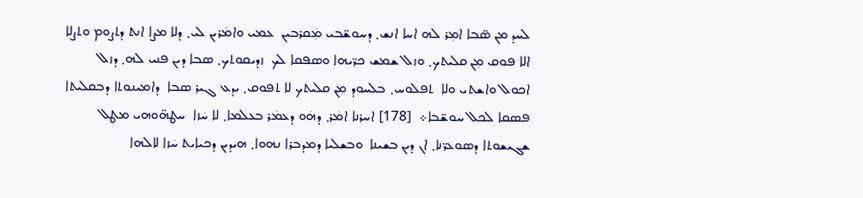ܠܚܕ ܡܢ ܣ̈ܒܐ ܐܡܼܪ ܠܗ ܐܚܐ ܐܢܫ܂ ܕܚܘܫ̈ܒܝ ܡܲܩܪܒܝܢ  ܥܡܝ ܘܐܡܿܪܝܢ ܠܝ܂ ܕܠܐ ܡܨܐ ܐܢܬ ܕܬܨܘܡ ܘܬܨܠܐ    ܐܠܐ ܦܘܩ ܡܼܢ ܩܠܝܬܟ܂ ܘܙܠ ܫܡܫ ܟܪ̈ܝܗܐ ܘܣܦܩܐ ܠܟ  ܙܕܝܩܘܬܟ܂ ܣܒܐ ܕܝܢ ܦܢܝ ܠܗ܂ ܕܙܠ ܐܟܘܠ ܘܐܫܬܝ ܘܠܐ  ܬܦܠܘܚ܂ ܒܠܚܘܕ ܡܼܢ ܩܠܝܬܟ ܠܐ ܬܦܘܩ܂ ܝܕܥ ܓܝܪ ܣܒܐ  ܕܐܡܝܢܘܬܐ ܕܒܩܠܝܬܐ ܦܣܩܐ ܠܟܠ ܚܘܫ̈ܒܐ܀  ‍[178] ܐܚܪܢܐ ܐܡܿܪ܂ ܕܗܿܘ ܕܥܡܿܪ ܒܥܠܡܐ܂ ܠܐ ܚܿܙܐ  ܚܛܗ̈ܘܗܝ ܡܛܠ ܫܓܝܫܘܬܐ ܕܣܘܥܪ̈ܢܐ܂ ܐܢ ܕܝܢ ܒܫܝܢܐ  ܘܒܫܠܝܐ ܕܡܕܒܪܐ ܢܗܘܐ܂ ܗܝܕܝܢ ܕܟܝܐܝܬ ܚܿܙܐ ܠܐܠܗܐ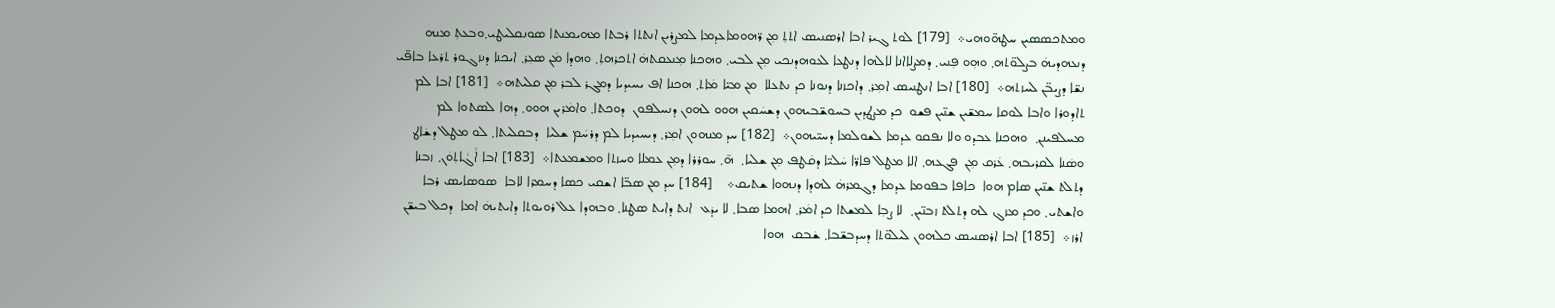ܘܡܬܟܣܣܝܢ ܚܛܗ̈ܘܗܝ܀  ‍[179] ܠܘܬ ܓܝܪ ܐܒܐ ܐܪܣܢܝܣ ܐܬܬܼ ܡܼܢ ܪ̈ܗܘܡܐܥܕܡܐ ܠܡܨܪܝܢ ܐܢܬܬܐ ܪܒܬܐ ܡܗܝܡܢܬܐ ܣܘܢܩܠܝܛܝ܂ܘܒܥܬܼ ܡܢܗ ܕܢܥܗܕܝܗܿ ܒܨܠܘ̈ܬܗ܂ ܘܗܼܘ ܦܼܢܝ܂ ܕܡܨܠܐܐܢܐ ܠܐܠܗܐ ܕܢܛܥܐ ܠܥܘܗܕܢܟܝ ܡܼܢ ܠܒܝ܂ ܘܗܟܢܐ ܡܼܢܥܩܬܗܿ ܐܬܟܪܗܬܼ܂ ܘܗܕܐ ܡܿܢ ܣܥܼܪ܂ ܐܝܟܢܐ ܕܢܙܓܘܪ ܬܪܥܐ ܒܐܦ̈ܝ ܢܫ̈ܐ ܕܨܝܒ̈ܢ ܠܚܙܬܗ܀  ‍[180] ܐܒܐ ܐܢܛܢܝܣ ܐܡܼܪ܂ ܕܐܟܙܢܐ ܕܢܘܢܐ ܟܕ ܢܬܥܠܐ  ܡܢ ܡܝ̈ܐ ܡܿܐܬ܂ ܗܟܢܐ ܐܦ ܝܚܝܕܝܐ ܕܡܓܪ ܠܒܪ ܡܼܢ ܩܠܝܬܗ܀  ‍[181] ܐܒܐ ܠܡ ܬܐܕܘܪܐ ܘܐܒܐ ܠܘܩܐ ܚܡܫ̈ܝܢ ܫܢ̈ܝܢ ܦܫܘ  ܟܕ ܡܨܛܕܝܢ ܒܚܘܫ̈ܒܝܗܘܢ ܕܫܚܿܩܝܢ ܗܘܘ ܠܗܘܢ ܕܢܚܠܦܘܢ  ܕܘܟܬܐ܂ ܘܐܡܿܪܝܢ ܗܘܘ܂ ܕܗܐ ܠܣܬܘܐ ܠܡ ܡܚܠܦܝܢܢ܂  ܘܗܟܢܐ ܥܒܕܘ ܘܠܐ ܢܦܩܘ ܥܕܡܐ ܠܫܘܠܡܐ ܕܚܝ̈ܝܗܘܢ܀  ‍[182] ܚܕ ܡܢܗܘܢ ܐܡܼܪ܂ ܕܝܚܝܕܝܐ ܠܡ ܕܪܚܿܡ ܫܠܝܐ  ܕܒܩܠܝܬܐ܂ ܠܘ ܡܛܠ ܕܫܿܐܛ ܘܣܿܢܐ ܠܩܪܝܒܗ܂ ܥܿܪܩ ܡܼܢ  ܦܓܥܗ܂ ܐܠܐ ܡܛܠ ܦܐܪ̈ܐ ܚܿܠܝ̈ܐ ܕܩܿܛܦ ܡܼܢ ܫܠܝܐ܂  ܗ̄܂ ܚܘܪܪܐ ܕܡܼܢ ܥܡܠܐ ܘܚܙܬܐ ܘܡܫܡܥܬܐ܀  ‍[183] ܐܒܐ ܐܵܓܵܐܬܼܘܿܢ܂ ܙܒܢܐ ܕܬܠܬ ܫܢ̈ܝܢ ܣܐܡ ܗܘܐ  ܟܐܦܐ ܒܦܘܡܐ ܥܕܡܐ ܕܓܡܪܗܿ ܠܗܕܐ ܕܢܗܘܐ ܫܬܝܩ܀    ‍[184] ܚܕ ܡܢ ܣܒ̈ܐ ܐܫܩܝ ܟܣܐ ܕܚܡܪܐ ܠܐܒܐ  ܣܘܣܐܝܣ ܪܒܐ ܘܐܫܬܝ܂ ܘܟܕ ܡܙܓ ܠܗ ܕܬܠܬ ܙܒܢ̈ܝܢ܂  ܠܐ ܨܒܼܐ ܠܡܫܬܐ ܟܕ ܐܡܿܪ܂ ܐܗܡܐ ܣܒܐ܂ ܠܐ ܝܕܿܥ  ܐܢܬ ܕܐܝܬ ܣܛܢܐ܂ ܘܒܗܕܐ ܥܠ ܪܘܝܘܬܐ ܕܐܝܬܝܗܿ ܐܡܐ  ܕܟܠ ܒܝܫ̈ܢ ܐܪܙ܀  ‍[185] ܐܒܐ ܐܪܣܢܝܣ ܟܠܗܘܢ ܠܝܠܘ̈ܬܐ ܕܚܕܒܫ̈ܒܐ܂ ܫܿܒܩ  ܗܘܐ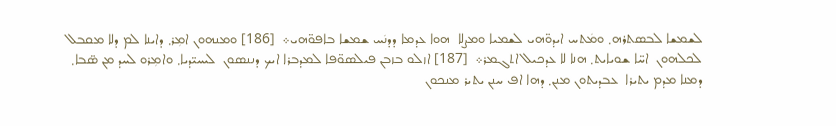ܠܫܡܫܐ ܠܒܣܬܪܗ܂ ܘܡܿܬܚ ܐܝܕܘ̈ܗܝ ܠܫܡܝܐ ܘܡܨܠܐ  ܗܘܐ ܥܕܡܐ ܕܕܢܿܚ ܫܡܫܐ ܒܐܦܘ̈ܗܝ܀  ‍[186] ܘܡܢܗܘܢ ܐܡܼܪ܂ ܕܐܝܢܐ ܠܡ ܕܠܐ ܡܩܒܠ ܠܟܠܗܘܢ  ܐܚ̈ܐ ܫܘܝܐܝܬ܂ ܗܢܐ ܠܐ ܥܕܟܝܠ ܐܬܓܡܪ܀  ‍[187] ܐܙܠܘ ܒܙܒܢ ܦܝܠܣܘ̈ܦܐ ܠܡܕܒܪܐ ܐܝܟ ܕܢܢܣܘܢ  ܠܝܚܝ̈ܕܝܐ܂ ܘܐܡܼܪܘ ܠܚܕ ܡܢ ܣ̈ܒܐ܂ ܕܡܢܐ ܡܕܡ ܝܬܝܪܐ  ܥܒܕܝܬܘܢ ܡܢܢ܂ ܕܗܐ ܐܦ ܚܢܢ ܝܬܝܪ ܡܢܟܘܢ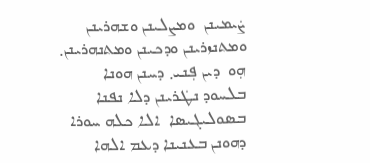ܨܿܝܡܝܢܢ  ܘܡܨܠܝܢܢ ܘܫܗܪܝܢܢ ܘܡܬܢܙܪܝܢܢ ܘܕܟܝܢܢ ܘܡܬܢܗܪܝܢܢ܂ ܗܼܘ  ܕܝܢ ܦܼܢܝ܂ ܕܚܢܢ ܗܘܢܐ ܒܠܚܘܕ ܢܛܿܪܝܢܢ ܕܠܐ ܢܦܢܐ ܒܣܘܠܝܓܝܣܐ  ܐܠܐ ܟܠܗ ܚܘܪܐ ܕܗܘܢܢ ܒܥܢܝܢܐ ܕܥܡ ܐܠܗܐ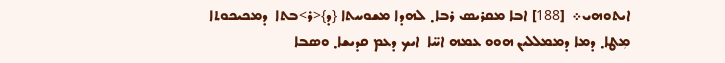ܐܝܬܘܗܝ܀  ‍[188] ܐܒܐ ܡܩܪܝܣ ܪܒܐ܂ ܠܗܕܐ ܡܫܘܚܬܐ ‍{ܕ‍}<ܪ‍>ܒܬܐ  ܕܡܟܝܟܘܬܐ ܡܼܛܐ܂ ܕܡܐ ܕܡܡܠܠܝܢ ܗܘܘ ܥܡܗ ܐܚ̈ܐ  ܐܝܟ ܕܥܡ ܩܕܝܫܐ܂ ܘܣܒܐ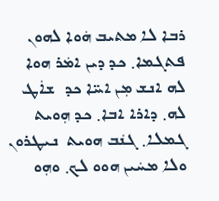ܪܒܐ ܠܐ ܡܬܝܒ ܗܿܘܐ ܠܗܘܢ  ܦܬܓܡܐ܂ ܟܕ ܕܝܢ ܐܡܿܪ ܗܘܐ ܠܗ ܐܢܫ ܡܼܢ ܐܚ̈ܐ ܟܕ  ܫܐܿܛ ܠܗ܂ ܕܐܪܐ ܐܒܐ܂ ܟܕ ܗܼܘܝܬ ܓܡܠܐ܂ ܓܢܿܒ ܗܘܝܬ  ܢܝܛܪܘܢ ܘܠܐ ܡܚܿܝܢ ܗܘܘ ܠܟ܂ ܘܗܼܘ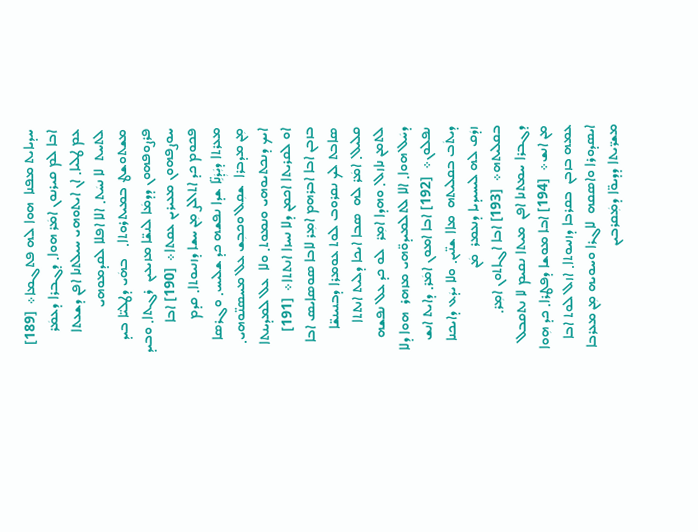ܚܕܝܐܝܬ ܡܦܢܐ  ܗܘܐ ܠܗ ܦܬܓܡܐ܀  ‍[189] ܐܒܐ ܠܡ ܩܝܪܢܘܢ ܐܡܿܪ ܗܘܐ܂ ܕܓܒܪܐ ܕܥܡܿܪ  ܥܡ ܛܠܝܐ܂ ܐܢ ܐܝܬܘܗܝ ܚܝܠܬܢܐ ܐܦܢ ܕܫܥܬܐ ܠܬܚܬ  ܠܐ ܢܚܿܬ܂ ܐܠܐ ܐܦܠܐ ܠܩܕܡܘܗܝ ܡܫܬܘܫܛ ܒܡܝܬܪܘܬܐ܂   ܒܗܿܝ ܕܛܠܝ̈ܐ ܒܝܕ ܦܪܨܘܦܗܘܢ ܕܕܡܿܐ ܠܢܫ̈ܐ ܡܙܝܥܝܢ  ܪܓܬܐ܂ ܘܒܝܕ ܚܘܨܦܗܘܢ ܡܥܝܪܝܢ ܥܩܬܐ܀  ‍[190] ܐܒܐ ܦܟܘܡ ܟܕ ܐܬܐܠܨ ܡܼܢ ܚܫܐ ܕܙܢܝܘܬܐ܂ ܩܕܡ  ܡܥܪܬܐ ܕܝܲܕܲܢܹ̈ܐ ܫܕܐ ܢܦܫܗ ܟܕ ܫܠܝܚ܂ ܘܓܪܣܐ ܡܼܢ ܡܕܒܪܐ  ܫܩܼܠ ܘܟܒܼܫ ܥܠ ܡܚܣܢ̈ܘܗܝ܂ ܐܝܟ ܕܢܟܬܝܘܗܝ ܘܢܡܘܬ܂ ܘܠܐ  ܥܠ ܠܡܕܝܢܬܐ ܐܘ ܠܩܪܝܬܐ ܐܟܡܢ ܕܠܐ ܢܚܙܐ ܐܢܬܬܐ܀  ‍[191] ܒܙܒܢ ܐܒܐ ܐܒܪܗܡ ܐܡܼܪ ܠܐܒܐ ܣܘܣܐܝܣ ܐܒܐ  ܣܐܒܬ ܠܟ ܢܩܪܘܒ ܠܘܬ ܥܘܡܪܐ ܕܒܢܝܢܫ̈ܐ ܩܠܝܠ܂ ܐܡܿܪ ܠܗ  ܣܒܐ ܐܝܟܐ ܕܠܝܬ ܐܢܬܬܐ ܠܬܡܢ ܢܐܙܠ܂ ܘܗܕܐ ܐܡܼܪ  ܠܘ ܟܕ ܥܠ ܢܦܫܗ ܕܚܿܠ ܗܘܐ܂ ܐܠܐ ܠܬܠܡܝܕܘ̈ܗܝ ܡܙܗܪ  ܗܘܐ ܕܠܐ ܢܦܠܘܢ܀  ‍[192] ܐܒܐ ܐܡܘܢ ܐܡܿܪ܂ ܕܐܝܬ ܐܢܫ ܕܝܬܿܒ ܒܩܠܝܬܗ  ܡܐܐ ܫܢ̈ܝܢ܂ ܘܠܐ ܝܕܿܥ ܕܐܝܟܢܐ ܙܕܿܩ ܠܗ ܠܝܚܝܕܝܐ ܕܢܥܡܪ  ܡܿܢ ܒܩܠܝܬܗ܀  ‍[193] ܐܒܐ ܐܓܐܬܘܢ ܐܡܼܪ܂ ܕܓܒܪܐ ܚܡܬܢܐ ܐܦܢ  ܡܝܬܐ ܢܩܝܡ ܠܐ ܢܬܩܒܠ ܡܢ ܐܢܫ܀  ‍[194] ܐܒܐ ܡܘܫܐ ܕܦܛܪܐ܂ ܟܕ ܗܼܘܐ ܥܡܗ ܒܙܒܢ  ܒܩܪܒܐ ܕܙܢܝܘܬܐ܂ ܐܙܠ ܠܘܬ ܐܒܐ ܐܝܣܕܘܪܐ ܘܐܣܩܗ  ܠܐܓܪܐ ܘܚܘܝܗ ܡܼܢ ܡܥܪܒܐ ܡܫܪ̈ܝܬܐ ܕܕܝܘ̈ܐ ܕܡܲܩܪܒܝܢ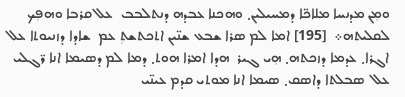ܘܡܼܢ ܡܕܢܚܐ ܡܠܐܟ̈ܐ ܕܡܚܝܠܝܢ܂ ܘܗܟܢܐ ܥܒܕܗ ܕܢܬܠܒܒ  ܥܠ ܩܪܒܐ ܘܗܦܼܟ ܠܩܠܝܬܗ܀  ‍[195] ܐܡܐ ܠܡ ܣܪܐ ܫܒܥ ܫܢ̈ܝܢ ܐܬܟܬܫܬܼ ܥܡ  ܫܐܕܐ ܕܙܢܝܘܬܐ ܥܠ ܐܓܪܐ܂ ܥܕܡܐ ܕܙܟܬܗ܂ ܗܼܝ ܓܝܪ  ܗܕܐ ܐܡܪܐ ܗܘܬ܂ ܕܡܐ ܠܡ ܕܣܝܡܐ ܐܢܐ ܪ̈ܓܠܝ ܥܠ  ܣܒܠܬܐ ܕܐܣܩ܂ ܣܝܡܐ ܐܢܐ ܡܘܬܝ ܩܕܡ ܥܝܢ̈ܝ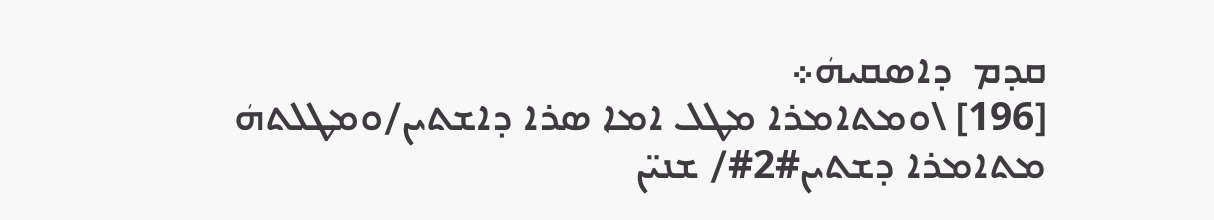ܩܕܡ  ܕܐܣܩܝܗܿ܀
[196] \ܘܡܬܐܡܪܐ ܡܛܠ ܐܡܐ ܣܪܐ ܕܐܫܬܝܢ/ܘܡܛܠܬܗܿ ܡܬܐܡܪܐ ܕܫܬܝܢ#2#/ ܫܢܝ̈ܢ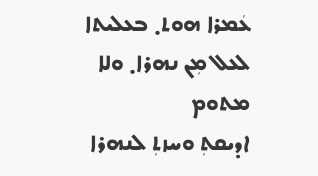ܥܿܡܪܐ ܗܘܬ܂ ܒܥܠܝܬܐ ܠܥܠ ܡܼܢ ܢܗܪܐ܂ ܘܠܐ ܡܬܘܡ
ܐܕܝܩܬܼ ܘܚܙܬܼ ܠܢܗܪܐ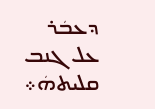ܕܥܒܿܪ ܥܠ ܓܢܒ ܩܠܝܬܗܿ܀